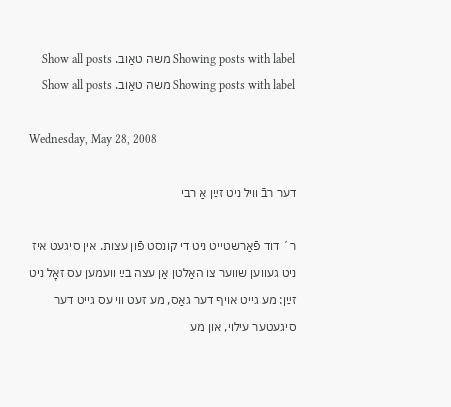Showing posts with label משה טאַוב. Show all posts
Showing posts with label משה טאַוב. Show all posts

Wednesday, May 28, 2008

דער רבֿ וויל ניט זײַן אַ רבי

ר´ דוד פֿאַרשטייט ניט די קונסט פֿון עצות. אין סיגעט איז ניט געווען שווער צו האַלטן אַן עצה בײַ וועמען עס זאָל ניט זײַן: מע גייט אויף דער גאַס, מע זעט ווי עס גייט דער סיגעטער עילוי, און מע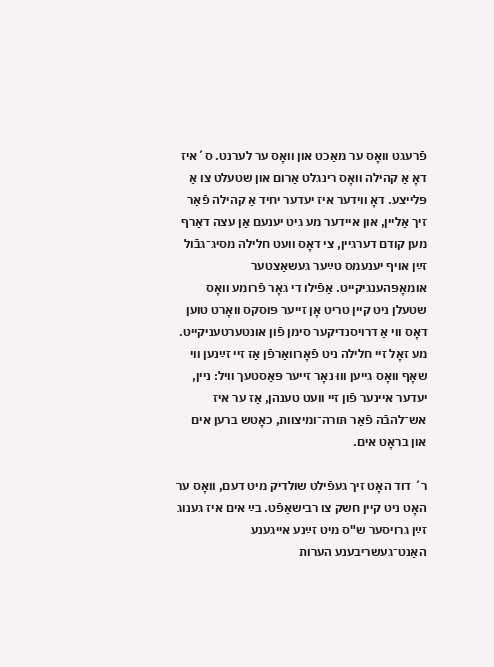פֿרעגט וואָס ער מאַכט און וואָס ער לערנט. ס´איז דאָ אַ קהילה וואָס רינגלט אַרום און שטעלט צו אַ פּלייצע. דאָ ווידער איז יעדער יחיד אַ קהילה פֿאַר זיך אַליין, און איידער מע גיט יענעם אַן עצה דאַרף מען קודם דערגיין, צי דאָס וועט חלילה מסיג־גבֿול זײַן אויף יענעמס טײַער געשאַצטער אומאָפּהענגיקייט. אַפֿילו די גאָר פֿרומע וואָס שטעלן ניט קיין טריט אָן זייער פּוסקס וואָרט טוען דאָס ווי אַ דרויסנדיקער סימן פֿון אונטערטעניקייט. מע זאָל זיי חלילה ניט פֿאָרוואַרפֿן אַז זיי זײַנען ווי שאָף וואָס גייען וווּ נאָר זייער פּאַסטעך וויל: ניין, יעדער איינער פֿון זיי וועט טענהן, אַז ער איז אש־להבֿה פֿאַר תּורה־ומיצוות, כאָטש ברען אים און בראָט אים.

ר´ דוד האָט זיך געפֿילט שולדיק מיט דעם, וואָס ער האָט ניט קיין חשק צו רבישאַפֿט. בײַ אים איז גענוג זײַן גרויסער ש"ס מיט זײַנע אייגענע האַנט־געשריבענע הערות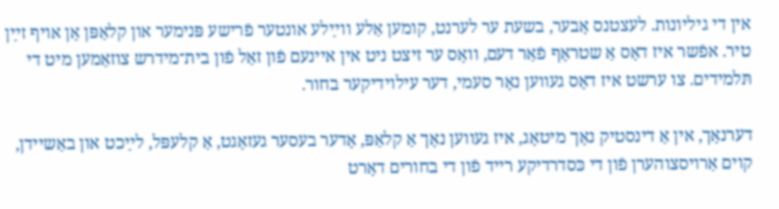אין די גיליונות. לעצטנס אָבער, בשעת ער לערנט, קומען אַלע ווײַלע אונטער פֿרישע פּנימער און קלאַפּן אָן אויף זײַן טיר. אפֿשר איז דאָס אַ שטראָף פֿאַר דעם, וואָס ער זיצט ניט אין איינעם פֿון זאַל פֿון בית־מידרש צוזאַמען מיט די תּלמידים. צו ערשט איז דאָס געווען נאָר סעמי, דער עילוידיקער בחור.

דערנאָך, אין אַ דינסטיק נאָך מיטאָג, איז געווען נאָך אַ קלאַפּ, אָדער בעסער געזאָגט, אַ קלעפּל, לײַכט און באַשיידן, קוים אַרויסצוהערן פֿון די כּסדרדיקע רייד פֿון די בחורים דאָרט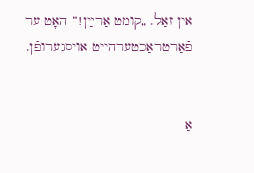אין זאַל. „קומט אַרײַן!“ האָט ער פֿאַרטראַכטערהייט אויסגערופֿן.


אַ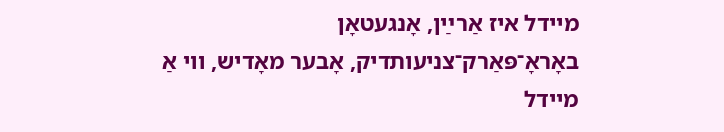מיידל איז אַרײַן, אָנגעטאָן באָראָ־פּאַרק־צניעותדיק, אָבער מאָדיש, ווי אַ מיידל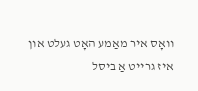וואָס איר מאַמע האָט געלט און איז גרייט אַ ביסל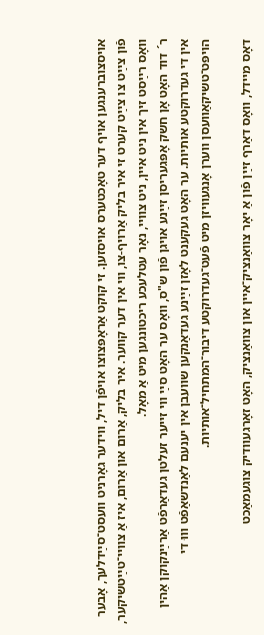אויסצוברענגען אויף דער טאָכטערס אויסזען. זי קוקט אַראָפּצוצו אויפֿן דיל, ווידער גאָרניט וועסט־סײַדלעך, אָבער פֿון צײַט צו צײַט קערט זי איר בליק אַרויף-צו, ווי אין דער קווער. איר בליק, אַרום און אַרום, איז אַ צוויי־טײַטשיקער, וואָס רײַסט זיך אין ניט איין, ניט צוויי, נאָר עטלעכע ריכטונגען מיט אַ מאָל.
ר´ דוד האָט אָן חשק אָפּגעריסן זײַנע אויגן פֿון ש"ס, וואָס ער האָט סײַ ווי זייער זעלטן געדאַרפֿט אַרײַנקוקן אַהין אין די געדרוקטע אותיות. ער האָט געקענט לאָזן זײַנע געדאַנקען שוועבן אין יענעם לאַנדשאַפֿט וווּ די הויפּט־טשיקאַוועסן ווערן אָנגעוויזן מיט פֿעט־געדרוקטע דיבור־המתחיל־אותיות.

דאָס מיידל, וואָס דאַרף זײַן פֿון אַ יאָר צוואַנציק־איין און צוואַנציק, האָט זאָרגעוודיק צוגעמאַכט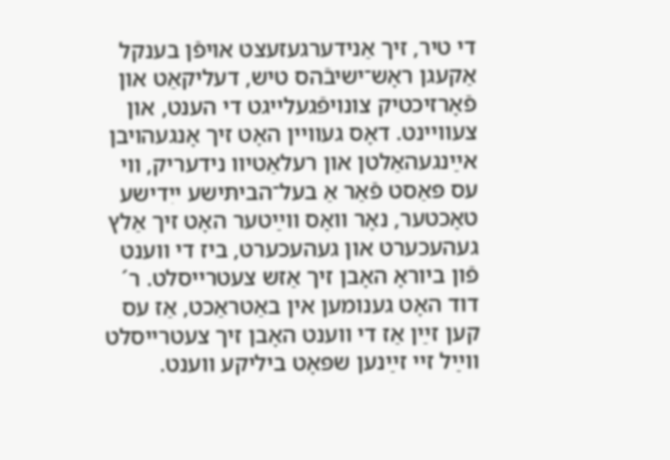די טיר, זיך אַנידערגעזעצט אויפֿן בענקל אַקעגן ראָש־ישיבֿהס טיש, דעליקאַט און פֿאָרזיכטיק צונויפֿגעלייגט די הענט, און צעוויינט. דאָס געוויין האָט זיך אָנגעהויבן אײַנגעהאַלטן און רעלאַטיוו נידעריק, ווי עס פּאַסט פֿאַר אַ בעל־הביתּישע ייִדישע טאָכטער, נאָר וואָס ווײַטער האָט זיך אַלץ געהעכערט און געהעכערט, ביז די ווענט פֿון ביוראָ האָבן זיך אַזש צעטרייסלט. ר´ דוד האָט גענומען אין באַטראַכט, אַז עס קען זײַן אַז די ווענט האָבן זיך צעטרייסלט ווײַל זיי זײַנען שפּאָט ביליקע ווענט.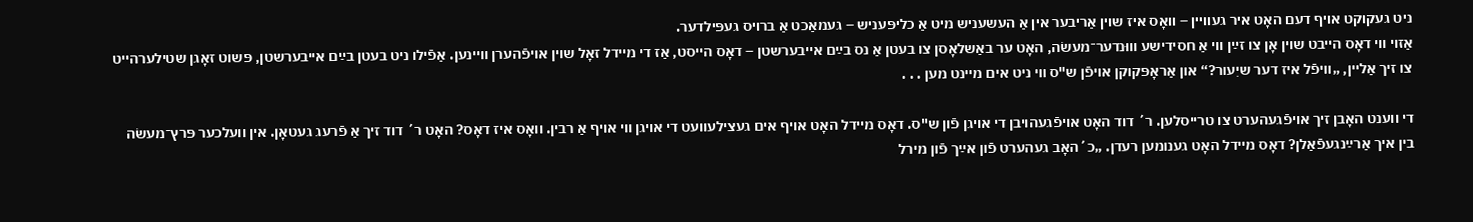ניט געקוקט אויף דעם האָט איר געוויין – וואָס איז שוין אַריבער אין אַ העשעניש מיט אַ כליפּעניש – געמאַכט אַ ברויס געפּילדער.
אַזוי ווי דאָס הייבט שוין אָן צו זײַן ווי אַ חסידישע וווּנדער־מעשׂה, האָט ער באַשלאָסן צו בעטן אַ נס בײַם אייבערשטן – דאָס הייסט, אַז די מיידל זאָל שוין אויפֿהערן וויינען. אַפֿילו ניט בעטן בײַם אייבערשטן, פּשוט זאָגן שטילערהייט צו זיך אַליין, „וויפֿל איז דער שיִעור?“ און אַראָפּקוקן אויפֿן ש"ס ווי ניט אים מיינט מען . . .

די ווענט האָבן זיך אויפֿגעהערט צו טרייסלען. ר´ דוד האָט אויפֿגעהויבן די אויגן פֿון ש"ס. דאָס מיידל האָט אויף אים געצילעוועט די אויגן ווי אויף אַ רבין. וואָס איז דאָס? האָט ר´ דוד זיך אַ פֿרעג געטאָן. אין וועלכער פּרץ־מעשׂה בין איך אַרײַנגעפֿאַלן? דאָס מיידל האָט גענומען רעדן. „כ´האָב געהערט פֿון אײַך פֿון מירל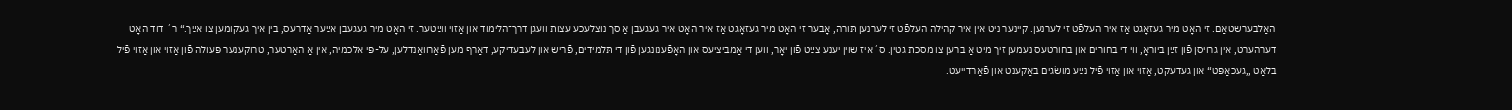האַלבערשטאַם. זי האָט מיר געזאָגט אַז איר העלפֿט זי לערנען. קיינער ניט אין איר קהילה העלפֿט זי לערנען תּורה, אָבער זי האָט מיר געזאָגט אַז איר האָט איר געגעבן אַ סך נוצלעכע עצות וועגן דרך־הלימוד און אַזוי ווײַטער. זי האָט מיר געגעבן אײַער אַדרעס, בין איך געקומען צו אײַך.“ ר´ דוד האָט דערהערט, אין גרויסן פֿון זײַן ביוראָ, ווי די בחורים און בחורטעס נעמען זיך מיט אַ ברען צו מסכת גטין. ס´איז שוין יענע צײַט פֿון יאָר, ווען די אַמביציעס און האָפֿענונגען פֿון די תּלמידים, פֿריש און לעבעדיקע, דאַרף מען פֿאַרוואַנדלען, על-פּי אלכמיה, אין אַ האַרטער, טרוקענער פּעולה פֿון אַזוי און אַזוי פֿיל בלאַט „געכאַפּט“ און געדעקט, אַזוי און אַזוי פֿיל נײַע מושׂגים באַקענט און פֿאַרדייעט.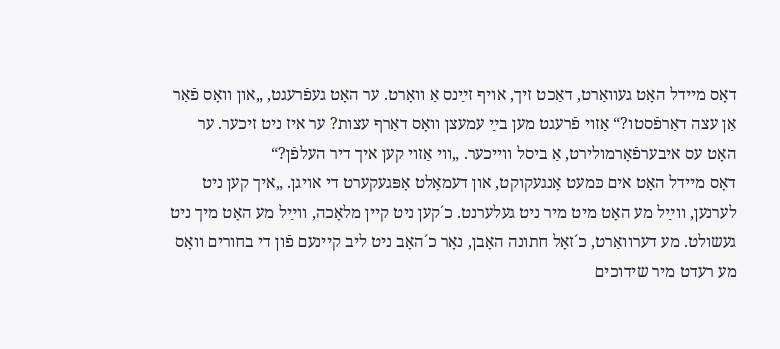דאָס מיידל האָט געוואַרט, דאַכט זיך, אויף זײַנס אַ וואָרט. ער האָט געפֿרעגט, „און וואָס פֿאַר אַן עצה דאַרפֿסטו?“ אַזוי פֿרעגט מען בײַ עמעצן וואָס דאַרף עצות? ער איז ניט זיכער. ער האָט עס איבערפֿאָרמולירט, אַ ביסל ווייכער. „ווי אַזוי קען איך דיר העלפֿן?“
דאָס מיידל האָט אים כּמעט אָנגעקוקט, און דעמאָלט אָפּגעקערט די אויגן. „איך קען ניט לערנען, ווײַל מע האָט מיט מיר ניט געלערנט. כ´קען ניט קיין מלאָכה, ווײַל מע האָט מיך ניט געשולט. מע דערוואַרט, כ´זאָל חתונה האָבן, נאָר כ´האָב ניט ליב קיינעם פֿון די בחורים וואָס מע רעדט מיר שידוכים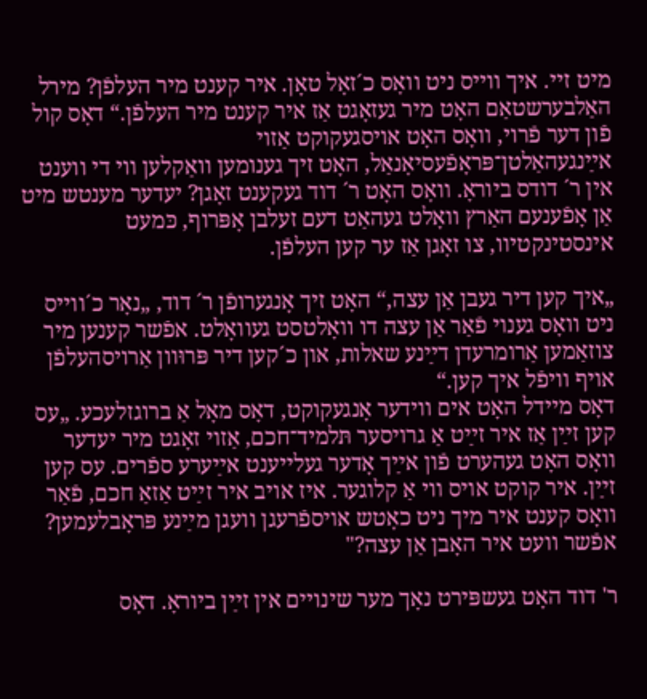מיט זיי. איך ווייס ניט וואָס כ´זאָל טאָן. איר קענט מיר העלפֿן? מירל האַלבערשטאַם האָט מיר געזאָגט אַז איר קענט מיר העלפֿן.“ דאָס קול פֿון דער פֿרוי, וואָס האָט אויסגעקוקט אַזוי אײַנגעהאַלטן־פּראָפֿעסיאָנאַל, האָט זיך גענומען וואַקלען ווי די ווענט אין ר´ דודס ביוראָ. וואָס האָט ר´ דוד געקענט זאָגן? יעדער מענטש מיט אַן אָפֿענעם האַרץ וואָלט געהאַט דעם זעלבן אָפּרוף, כּמעט אינסטינקטיוו, צו זאָגן אַז ער קען העלפֿן.

„איך קען דיר געבן אַן עצה,“ האָט זיך אָנגערופֿן ר´ דוד, „נאָר כ´ווייס ניט וואָס גענוי פֿאַר אַן עצה דו וואָלטסט געוואָלט. אפֿשר קענען מיר צוזאַמען אַרומרעדן דײַנע שאלות, און כ´קען דיר פּרוּוון אַרויסהעלפֿן אויף וויפֿל איך קען.“
דאָס מיידל האָט אים ווידער אָנגעקוקט, דאָס מאָל אַ ברוגזלעכע. „עס קען זײַן אַז איר זײַט אַ גרויסער תּלמיד־חכם, אַזוי זאָגט מיר יעדער וואָס האָט געהערט פֿון אײַך אָדער געלייענט אײַערע ספֿרים. עס קען זײַן. איר קוקט אויס ווי אַ קלוגער. איז אויב איר זײַט אַזאַ חכם, פֿאַר וואָס קענט איר מיך ניט כאָטש אויספֿרעגן וועגן מײַנע פּראָבלעמען? אפֿשר וועט איר האָבן אַן עצה?"

ר' דוד האָט געשפּירט נאָך מער שינויים אין זײַן ביוראָ. דאָס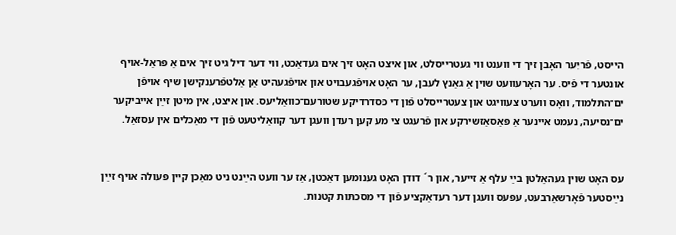הייסט, פֿריִער האָבן זיך די ווענט ווי געטרייסלט, און איצט האָט זיך אים געדאַכט, ווי דער דיל גיט זיך אים אַ פּראַל-אויף אונטער די פֿיס. ער האָרעוועט שוין אַ גאַנץ לעבן, ער האָט אויפֿגעבויט און אויפֿגעהיט אַן אַלטפֿרענקישן שיף אויפֿן ים־התּלמוד, וואָס ווערט צעוויגט און צעטרייסלט פֿון די כּסדרדיקע שטורעם־כוואַליעס. און איצט, אין מיטן זײַן אייביקער ים־נסיעה, נעמט איינער אַ פּאַסאַזשירקע און פֿרעגט צי מע קען רעדן וועגן דער קוואַליטעט פֿון די מאַכלים אין עסזאַל.


עס האָט שוין געהאַלטן בײַ עלף אַ זייער, און ר´ דודן האָט גענומען דאַכטן, אַז ער וועט הײַנט ניט מאַכן קיין פּעולה אויף זײַן נײַסטער פֿאָרשאַרבעט, עפּעס וועגן דער רעדאַקציע פֿון די מסכתּות קטנות.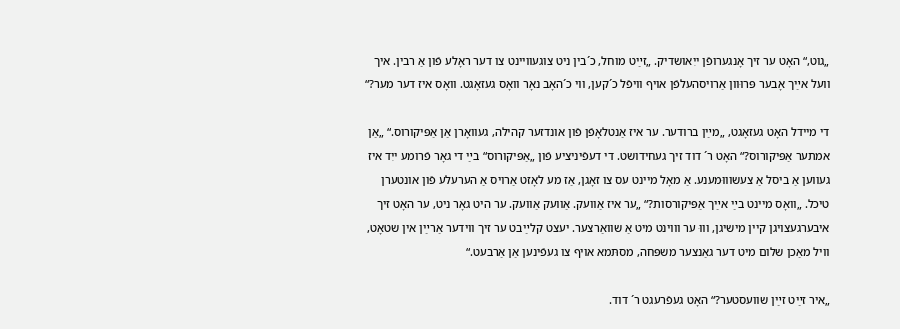„גוט,“ האָט ער זיך אָנגערופֿן ייִאושדיק. „זײַט מוחל, כ´בין ניט צוגעוויינט צו דער ראָלע פֿון אַ רבין. איך וועל אײַך אָבער פּרוּוון אַרויסהעלפֿן אויף וויפֿל כ´קען, ווי כ´האָב נאָר וואָס געזאָגט. וואָס איז דער מער?“

די מיידל האָט געזאָגט, „מײַן ברודער. ער איז אַנטלאָפֿן פֿון אונדזער קהילה, געוואָרן אַן אַפּיקורוס.“ „אַן אמתער אַפּיקורוס?“ האָט ר´ דוד זיך געחידושט. די דעפֿיניציע פֿון „אַפּיקורוס“ בײַ די גאָר פֿרומע ייִד איז געווען אַ ביסל אַ צעשוווּמענע. אַ מאָל מיינט עס צו זאָגן, אַז מע לאָזט אַרויס אַ הערעלע פֿון אונטערן טיכל. „וואָס מיינט בײַ אײַך אַפּיקורסות?“ „ער איז אַוועק. אַוועק אַוועק. ער היט גאָר ניט, ער האָט זיך איבערגעצויגן קיין מישיגן, וווּ ער וווינט מיט אַ שוואַרצער. יעצט קלײַבט ער זיך ווידער אַרײַן אין שטאָט, וויל מאַכן שלום מיט דער גאַנצער משפּחה, מסתּמא אויף צו געפֿינען אַן אַרבעט.“

„איר זײַט זײַן שוועסטער?“ האָט געפֿרעגט ר´ דוד.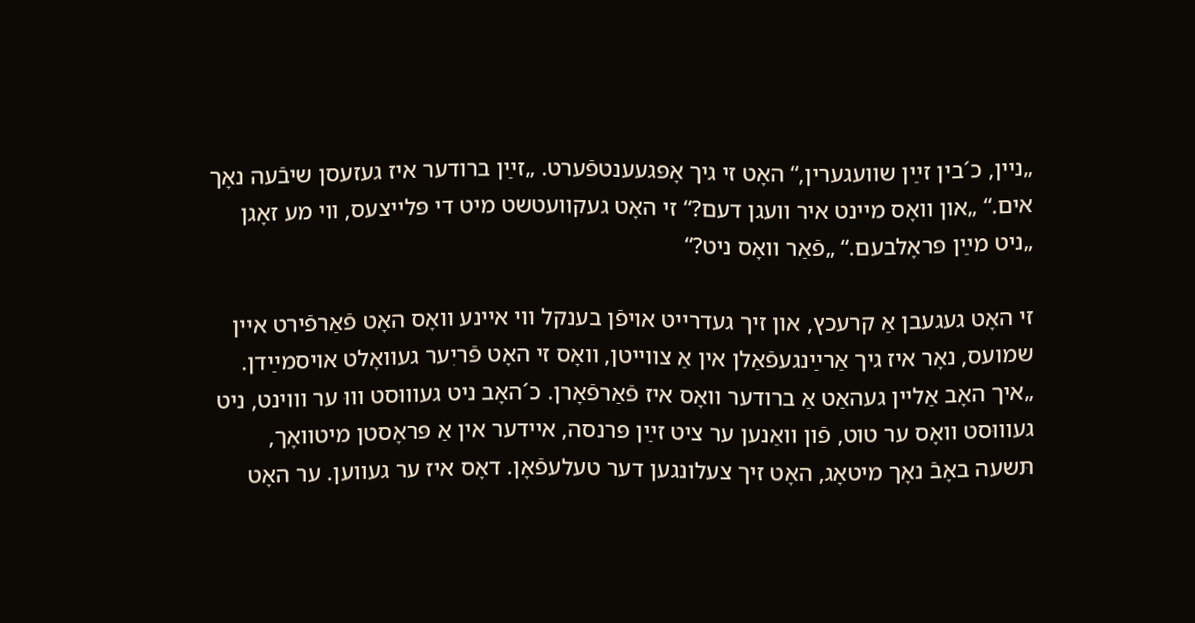„ניין, כ´בין זײַן שוועגערין,“ האָט זי גיך אָפּגעענטפֿערט. „זײַן ברודער איז געזעסן שיבֿעה נאָך אים.“ „און וואָס מיינט איר וועגן דעם?“ זי האָט געקוועטשט מיט די פּלייצעס, ווי מע זאָגן „ניט מײַן פּראָלבעם.“ „פֿאַר וואָס ניט?“

זי האָט געגעבן אַ קרעכץ, און זיך געדרייט אויפֿן בענקל ווי איינע וואָס האָט פֿאַרפֿירט איין שמועס, נאָר איז גיך אַרײַנגעפֿאַלן אין אַ צווייטן, וואָס זי האָט פֿריִער געוואָלט אויסמײַדן. „איך האָב אַליין געהאַט אַ ברודער וואָס איז פֿאַרפֿאָרן. כ´האָב ניט געוווּסט וווּ ער וווינט, ניט געוווּסט וואָס ער טוט, פֿון וואַנען ער ציט זײַן פּרנסה, איידער אין אַ פּראָסטן מיטוואָך, תּשעה באָבֿ נאָך מיטאָג, האָט זיך צעלונגען דער טעלעפֿאָן. דאָס איז ער געווען. ער האָט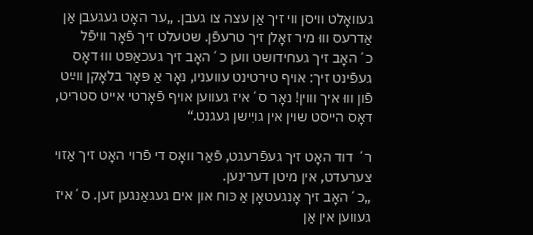געוואָלט וויסן ווי זיך אַן עצה צו געבן. „ער האָט געגעבן אַן אַדרעס וווּ מיר זאָלן זיך טרעפֿן. שטעלט זיך פֿאָר וויפֿל כ´האָב זיך געחידושט ווען כ´האָב זיך געכאַפּט וווּ דאָס געפֿינט זיך: אויף טירטינט עוועניו, נאָר אַ פּאָר בלאָקן ווײַט פֿון וווּ איך וווין! נאָר ס´איז געווען אויף פֿאָרטי אייט סטריט, דאָס הייסט שוין אין גויִישן געגנט.“

ר´ דוד האָט זיך געפֿרעגט, פֿאַר וואָס די פֿרוי האָט זיך אַזוי צערעדט, אין מיטן דערינען.
„כ´האָב זיך אָנגעטאָן אַ כּוח און אים געגאַנגען זען. ס´איז געווען אין אַן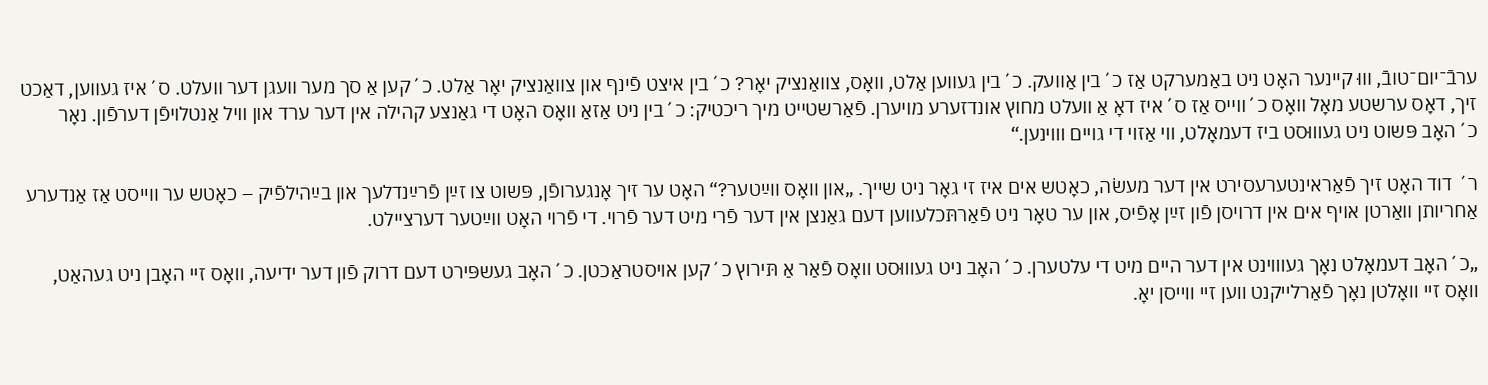ערבֿ־יום־טובֿ, וווּ קיינער האָט ניט באַמערקט אַז כ´בין אַוועק. כ´בין געווען אַלט, וואָס, צוואַנציק יאָר? כ´בין איצט פֿינף און צוואַנציק יאָר אַלט. כ´קען אַ סך מער וועגן דער וועלט. ס´איז געווען, דאַכט זיך, דאָס ערשטע מאָל וואָס כ´ווייס אַז ס´איז דאָ אַ וועלט מחוץ אונדזערע מויערן. פֿאַרשטייט מיך ריכטיק: כ´בין ניט אַזאַ וואָס האָט די גאַנצע קהילה אין דער ערד און וויל אַנטלויפֿן דערפֿון. נאָר כ´האָב פּשוט ניט געוווּסט ביז דעמאָלט, ווי אַזוי די גויים וווינען.“

ר´ דוד האָט זיך פֿאַראינטערעסירט אין דער מעשׂה, כאָטש אים איז זי גאָר ניט שייך. „און וואָס ווײַטער?“ האָט ער זיך אָנגערופֿן, פּשוט צו זײַן פֿרײַנדלעך און בײַהילפֿיק – כאָטש ער ווייסט אַז אַנדערע אַחריותן וואַרטן אויף אים אין דרויסן פֿון זײַן אָפֿיס, און ער טאָר ניט פֿאַרתּכלעווען דעם גאַנצן אין דער פֿרי מיט דער פֿרוי. די פֿרוי האָט ווײַטער דערציילט.

„כ´האָב דעמאָלט נאָך געוווינט אין דער היים מיט די עלטערן. כ´האָב ניט געוווּסט וואָס פֿאַר אַ תּירוץ כ´קען אויסטראַכטן. כ´האָב געשפּירט דעם דרוק פֿון דער ידיעה, וואָס זיי האָבן ניט געהאַט, וואָס זיי וואָלטן נאָך פֿאַרלייקנט ווען זיי ווייסן יאָ.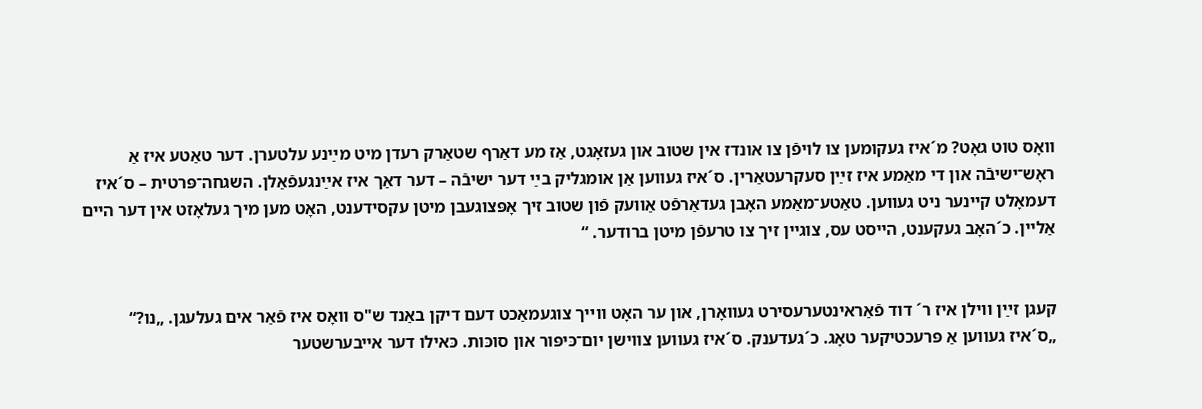וואָס טוט גאָט? מ´איז געקומען צו לויפֿן צו אונדז אין שטוב און געזאָגט, אַז מע דאַרף שטאַרק רעדן מיט מײַנע עלטערן. דער טאַטע איז אַ ראָש־ישיבֿה און די מאַמע איז זײַן סעקרעטאַרין. ס´איז געווען אַן אומגליק בײַ דער ישיבֿה – דער דאַך איז אײַנגעפֿאַלן. השגחה־פּרטית – ס´איז דעמאָלט קיינער ניט געווען. טאַטע־מאַמע האָבן געדאַרפֿט אַוועק פֿון שטוב זיך אָפּצוגעבן מיטן עקסידענט, האָט מען מיך געלאָזט אין דער היים אַליין. כ´האָב געקענט, הייסט עס, צוגיין זיך צו טרעפֿן מיטן ברודער. “


קעגן זײַן ווילן איז ר´ דוד פֿאַראינטערעסירט געוואָרן, און ער האָט ווײך צוגעמאַכט דעם דיקן באַנד ש"ס וואָס איז פֿאַר אים געלעגן. „נו?“
„ס´איז געווען אַ פּרעכטיקער טאָג. כ´געדענק. ס´איז געווען צווישן יום־כּיפּור און סוכּות. כּאילו דער אייבערשטער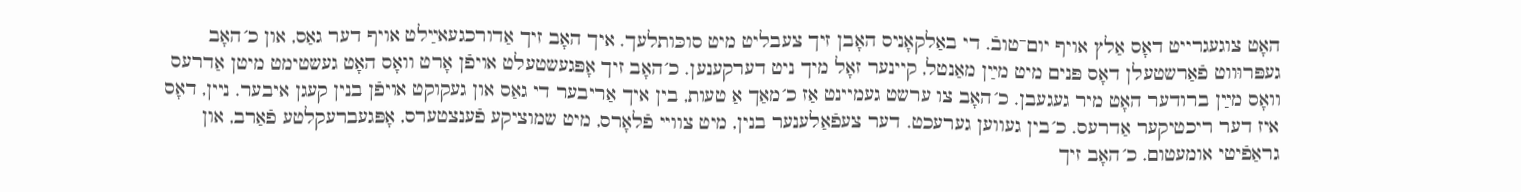האָט צוגעגרייט דאָס אַלץ אויף יום־טובֿ. די באַלקאָניס האָבן זיך צעבליט מיט סוכּותלעך. איך האָב זיך אַדורכגעאײַלט אויף דער גאַס, און כ´האָב געפּרוּווט פֿאַרשטעלן דאָס פּנים מיט מײַן מאַנטל, קיינער זאָל מיך ניט דערקענען. כ´האָב זיך אָפּגעשטעלט אויפֿן אָרט וואָס האָט געשטימט מיטן אַדרעס וואָס מײַן ברודער האָט מיר געגעבן. כ´האָב צו ערשט געמיינט אַז כ´מאַך אַ טעות, בין איך אַריבער די גאַס און געקוקט אויפֿן בנין קעגן איבער. ניין, דאָס איז דער ריכטיקער אַדרעס. כ´בין געווען גערעכט. דער צעפֿאַלענער בנין, מיט צוויי פֿלאָרס, מיט שמוציקע פֿענצטערס, אָפּגעברעקלטע פֿאַרב, און גראַפֿיטי אומעטום. כ´האָב זיך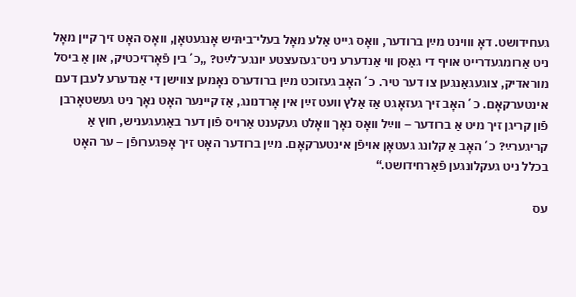געחידושט. דאָ וווינט מײַן ברודער, וואָס גייט אַלע מאָל בעלי־ביתּיש אָנגעטאָן, וואָס האָט זיך קיין מאָל ניט אַרומגעדרייט אויף די גאַסן ווי אַנדערע ניט־געזעצטע יונגע־לײַט? „כ´בין פֿאָרזיכטיק, און אַ ביסל מוראדיק, צוגעגאַנגען צו דער טיר. כ´האָב געזוכט מײַן ברודערס נאָמען צווישן די אַנדערע לעבן דעם אינטערקאָם. כ´האָב זיך געזאָגט אַז אַלץ וועט זײַן אין אָרדנונג, אַז קיינער האָט נאָך ניט געשטאָרבן פֿון קריגן זיך מיט אַ ברודער – ווײַל וואָס נאָך וואָלט געקענט אַרויס פֿון דער באַגעגעניש, חוץ אַ קריגערײַ? כ´האָב אַ קלונג געטאָן אויפֿן אינטערקאָם. מײַן ברודער האָט זיך אָפּגערופֿן – ער האָט בכלל ניט געקלונגען פֿאַרחידושט.“

עס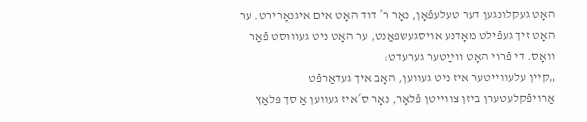האָט געקלונגען דער טעלעפֿאָן, נאָר ר´ דוד האָט אים איגנאָרירט. ער האָט זיך געפֿילט מאָדנע אויסגעשפּאַנט, ער האָט ניט געוווּסט פֿאַר וואָס. די פֿרוי האָט ווײַטער גערעדט:
„קיין עלעווייטער איז ניט געווען, האָב איך געדאַרפֿט אַרויפֿקלעטערן ביזן צווייטן פֿלאָר, נאָר ס´איז געווען אַ סך פּלאַץ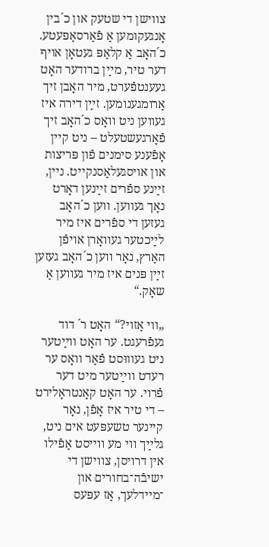צווישן די שטעק און כ´בין אָנגעקומען אַ פֿאַרסאַפּעטע. כ´האָב אַ קלאַפּ געטאָן אויף דער טיר, מײַן ברודער האָט געענטפֿערט, מיר האָבן זיך אַרומגענומען. זײַן דירה איז געווען ניט וואָס כ´האָב זיך פֿאָרגעשטעלט – ניט קיין אָפֿענע סימנים פֿון פּריצות און אויסגעלאַסנקייט. ניין, זײַנע ספֿרים זײַנען דאָרט נאָך געווען. ווען כ´האָב געזען די ספֿרים איז מיר לײַכטער געוואָרן אויפֿן האַרץ, נאָר ווען כ´האָב געזען זײַן פּנים איז מיר געווען אַ שאָק.“

„ווי אַזוי?“ האָט ר´ דוד געפֿרעגט. ער האָט ווײַטער ניט געוווּסט פֿאַר וואָס ער רעדט ווײַטער מיט דער פֿרוי. ער האָט קאָנטראָלירט – די טיר איז אָפֿן, נאָר קיינער טשעפּעט אים ניט, גלײַך ווי מע ווייסט אַפֿילו אין דרויסן, צווישן די ישיבֿה־בחורים און ־מיידלעך, אַז עפּעס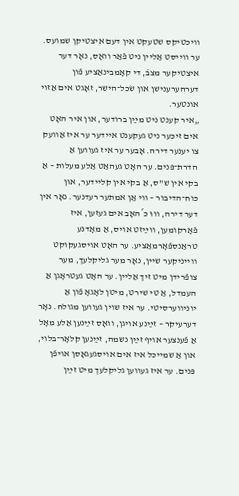וויכטיקס שטעקט אין דעם איצטיקן שמועס. ער ווייסט אַליין ניט פֿאַר וואָס, נאָר דער איצטיקער מצבֿ, די קאָמבינאַציע פֿון דערהערענישן און שׂכל־הישר, זאָגט אים אַזוי אונטער.
„איר קענט ניט מײַן ברודער, און איר האָט אים זיכער ניט געקענט איידער ער איז אַוועק צו יענער דירה. אָבער ער איז געווען אַ הדרת־פּנים. ער האָט געהאַט אַלע מעלות – אַ בקי אין ש"ס, אַ בקי אין קליידער, און כּוח־הדיבור – ווי אַן אמתער רעדנער. נאָר אין דער דירה, וווּ כ´האָב אים געזען, איז פֿאָרקומען, ווײַזט אויס, אַ מאָדנע טראַנספֿאָרמאַציע. ער האָט אויסגעקוקט ווייניקער שיין, נאָר מער גליקלעך, מער צופֿרידן מיט זיך אַליין. ער האָט געטראָגן אַ העמדל, אַ טי שירט, מיטן לאָגאָ פֿון אַ יוניווערסיטי. ער איז שוין געווען מגולח. נאָר דערעיקר – זײַנע אויגן, וואָס זײַנען אַלע מאָל אַ פֿענצער אויף זײַן נשמה, זײַנען קלאָר־בלוי, און אַ שמייכל איז אים אויסגעגאָסן אויפֿן פּנים. ער איז געווען גליקלעך מיט זײַן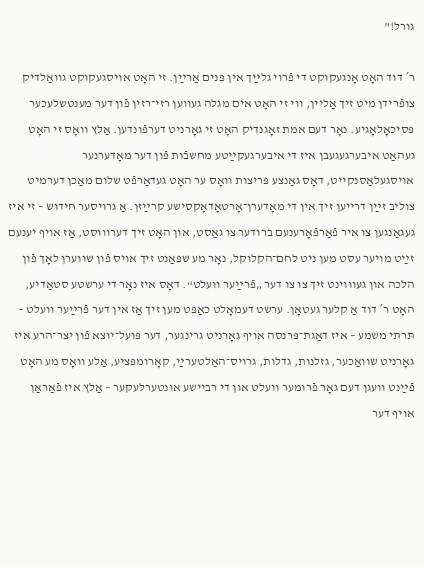גורל!"

ר´ דוד האָט אָנגעקוקט די פֿרוי גלײַך אין פּנים אַרײַן. זי האָט אויסגעקוקט גוואַלדיק צופֿרידן מיט זיך אַליין, ווי זי האָט אים מגלה געווען רזי־רזין פֿון דער מענטשלעכער פּסיכאָלאָגיע. נאָר דעם אמת זאָגנדיק האָט זי גאָרניט דערפֿונדען. אַלץ וואָס זי האָט געהאַט איבערגעגעבן איז די איבערגעקײַטע מחשבֿות פֿון דער מאָדערנער אויסגעלאַסנקייט, דאָס גאַנצע פּריצות וואָס ער האָט געדאַרפֿט שלום מאַכן דערמיט צוליב זײַן דרייען זיך אין די מאָדערן־אָרטאָדאָקסישע קרײַזן. אַ גרויסער חידוש – זי איז געגאַנגען צו איר פֿאַרפֿאָרענעם ברודער צו גאַסט, און האָט זיך דערוווּסט, אַז אויף יענעם זײַט מויער עסט מען ניט לחם־הקלוקל, נאָר מע שפּאַנט זיך אויס פֿון שווערן לאָך פֿון הלכה און געוווינט זיך צו צו דער „פֿרײַער וועלט“. דאָס איז נאָר די ערשטע סטאַדיע, האָט ר´ דוד אַ קלער געטאָן. ערשט דעמאָלט כאַפּט מען זיך אַז אין דער פֿרײַער וועלט – תּרתּי משמע – איז דאַגת־פּרנסה אויף גאָרניט גרינגער, דער פּועל־יוצא פֿון יצר־הרע איז גאָרניט שוואַכער, גזלנות, גדלות, גרויס־האַלטערײַ, קאָרומפּציע, אַלע וואָס מע האָט פֿײַנט וועגן דעם גאָר פֿרומער וועלט און די רביישע אונטערלעקער – אַלץ איז פֿאַראַן אויף דער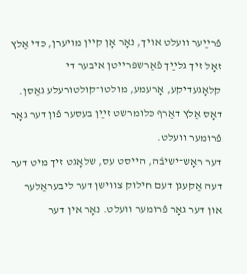פֿרײַער וועלט אויך, נאָר אָן קיין מויערן, כּדי אַלץ זאָל זיך גלײַך פֿאַרשפּרייטן איבער די קלאָגעדיקע, אָרעמע, מולטו־קולטורעלע גאַסן. דאָס אַלץ דאַרף כּלומרשט זײַן בעסער פֿון דער גאָר פֿרומער וועלט.
דער ראָש־ישיבֿה, הייסט עס, שלאָגט זיך מיט דער דעה אַקעגן דעם חילוק צווישן דער ליבעראַלער און דער גאָר פֿרומער וועלט. נאָר אין דער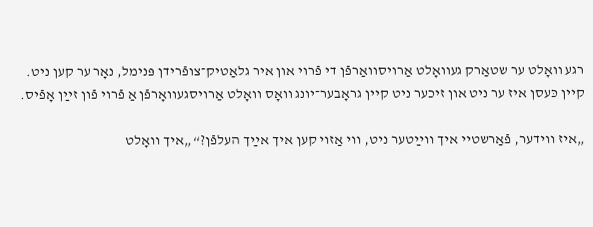רגע וואָלט ער שטאַרק געוואָלט אַרויסוואַרפֿן די פֿרוי און איר גלאַטיק־צופֿרידן פּנימל, נאָר ער קען ניט. קיין כּעסן איז ער ניט און זיכער ניט קיין גראָבער־יונג וואָס וואָלט אַרויסגעוואָרפֿן אַ פֿרוי פֿון זײַן אָפֿיס.

„איז ווידער, פֿאַרשטיי איך ווײַטער ניט, ווי אַזוי קען איך אײַך העלפֿן?“ „איך וואָלט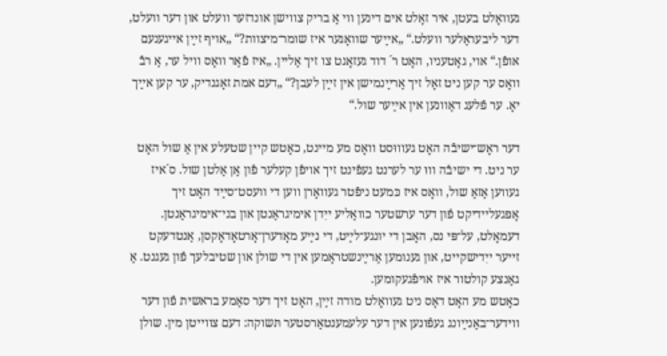געוואָלט בעטן, איר זאָלט אים דינען ווי אַ בריק צווישן אונדזער וועלט און דער וועלט, דער ליבעראַלער וועלט.“ „אײַער שוואָגער איז שומר־מיצוות?“ „אויף זײַן אייגענעם אופֿן.“ אוי, גאָטעניו, האָט ר´ דוד געזאָגט צו זיך אַליין. „איז פֿאַר וואָס וויל ער, אַ רבֿ וואָס ער קען ניט זאָל זיך אַרײַנמישן אין זײַן לעבן?“ „דעם אמת זאָגנדיק, ער קען אײַך יאָ. ער פֿלעג דאַוונען אין אײַער שול.“

דער ראָש־ישיבֿה האָט געוווּסט וואָס מע מיינט, כאָטש קיין שטעלע אין אַ שול האָט ער ניט. די ישיבֿה וווּ ער לערנט געפֿינט זיך אויפֿן קעלער פֿון אַן אַלטן שול. ס´איז געווען אַזאַ שול, וואָס איז כּמעט ניפֿטר געוואָרן ווען די וועסט־סײַד האָט זיך אָפּגעליידיקט פֿון דער ערשטער כוואַליע ייִדן אימיגראַנטן און בני־אימיגראַנטן. דעמאָלט, על־פּי נס, האָבן די יונגע־לײַט, די נײַע מאָדערן־אָרטאָדאָקסן, אַנטדעקט זייער ייִדישקייט, און גענומען אַרײַנשטראָמען אין די שולן און שטיבלעך פֿון געגנט. אַ גאַנצע קולטור איז אויפֿגעקומען.
כאָטש מע האָט דאָס ניט געוואָלט מודה זײַן, האָט זיך דער סאַמע בראשית פֿון דער ווידער־באַנײַונג געפֿונען אין דער עלעמענטאַרסטער תּשוקה: דעם צווייטן מין. שולן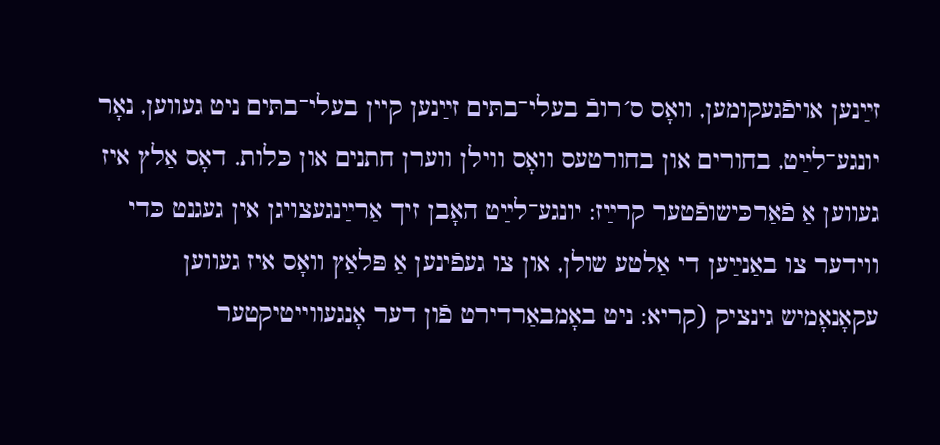זײַנען אויפֿגעקומען, וואָס ס´רובֿ בעלי־בתּים זײַנען קיין בעלי־בתּים ניט געווען, נאָר יונגע־לײַט, בחורים און בחורטעס וואָס ווילן ווערן חתנים און כּלות. דאָס אַלץ איז געווען אַ פֿאַרכּישופֿטער קרײַז: יונגע־לײַט האָבן זיך אַרײַנגעצויגן אין געגנט כּדי ווידער צו באַנײַען די אַלטע שולן, און צו געפֿינען אַ פּלאַץ וואָס איז געווען עקאָנאָמיש גינציק (קריא: ניט באָמבאַרדירט פֿון דער אָנגעווייטיקטער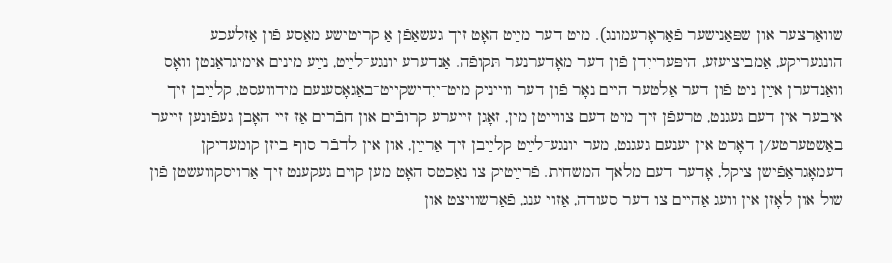שוואַרצער און שפּאַנישער פֿאַראָרעמונג). מיט דער מײַט האָט זיך געשאַפֿן אַ קריטישע מאַסע פֿון אַזלעכע הונגעריקע, אַמביציעזע, היפּערייִדן פֿון דער מאָדערנער תּקופֿה. אַנדערע יונגע־לײַט, נײַע מינים אימיגראַנטן וואָס וואַנדערן אײַן ניט פֿון דער אַלטער היים נאָר פֿון דער ווייניק מיט־ייִדישקייט־באַגאָסענעם מידוועסט, קלײַבן זיך איבער אין דעם געגנט, טרעפֿן זיך מיט דעם צווייטן מין, זאָגן זייערע קרובֿים און חבֿרים אַז זיי האָבן געפֿונען זייער באַשטערטע/ן דאָרט אין יענעם געגנט, מער יונגע־לײַט קלײַבן זיך אַרײַן, און אין לדבֿר סוף ביזן קומעדיקן דעמאָגראַפֿישן ציקל, אָדער דעם מלאך המשחית. פֿרײַטיק צו נאַכטס האָט מען קוים געקענט זיך אַרויסקוועשטן פֿון שול און לאָזן אין וועג אַהיים צו דער סעודה, אַזוי ענג, פֿאַרשוויצט און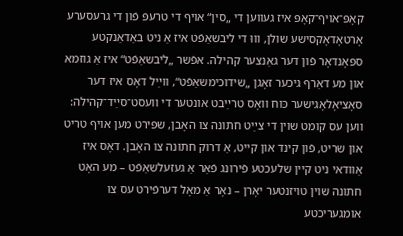קאָפּ־אויף־קאָפּ איז געווען די „סין“ אויף די טרעפּ פֿון די גרעסערע אָרטאָדאָקסישע שולן, וווּ די ליבשאַפֿט איז אַ ניט באַדאַנקטע ספּאָנדאָר פֿון דער גאַנצער קהילה. אפֿשר „ליבשאַפֿט“ איז אַ גוזמא און מע דאַרף גיכער זאָגן „שידוכימשאַפֿט“, ווײַל דאָס איז דער סאָציאָלאָגישער כּוח וואָס טרײַבט אונטער די וועסט־סײַד־קהילה: ווען עס קומט שוין די צײַט חתונה צו האָבן, שפּירט מען אויף טריט און שריט, פֿון קינד און קייט, אַ דרוק חתונה צו האָבן. דאָס איז אַוודאי ניט קיין שלעכטע פֿירונג פֿאַר אַ געזעלשאַפֿט – מע האָט חתונה שוין טויזנטער יאָרן – נאָר אַ מאָל דערפֿירט עס צו אומגעריכטע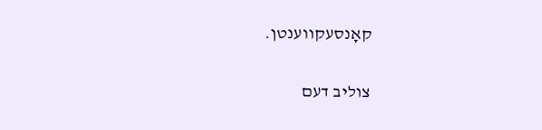קאָנסעקווענטן.

צוליב דעם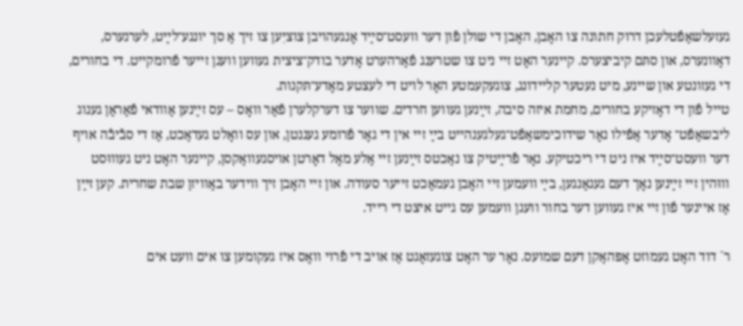געזעלשאַפֿטלעכן דרוק חתונה צו האָבן, האָבן די שולן פֿון דער וועסט־סײַד אָנגעהויבן צוציִען צו זיך אַ סך יונגע־לײַט, לערנערס, דאַוונערס, און סתּם קיביצערס. קיינער האָט זיי ניט צו שטרענג פֿאַרהערט אָדער בודק־ציצית געווען וועגן זייער פֿרומקייט. די בחורים, די געזונטע און שיינע, מיט נעטער קליידונג, צוגעקעמטע האָר לויט די לעצטע מאָדע־תּקנות.
טייל פֿון די דאָזיקע בחורים, מחמת איזה סיבה, זײַנען געווען חרדים. שווער צו דערקלערן פֿאַר וואָס – עס זײַנען אַוודאי פֿאַראַן גענוג ליבשאַפֿט־ אָדער אַפֿילו נאָר שידוכימשאַפֿט־געלגענהייט בײַ זיי אין די גאָר פֿרומע געגנטן, און עס וואָלט געדאַכט, אַז די סבֿיבֿה אויף דער וועסט־סײַד איז ניט די ריכטיקע. נאָר פֿרײַטיק צו נאַכטס זײַנען זיי אַלע מאָל דאָרטן אויסגעוואַקסן, קיינער האָט ניט געוווּסט וווּהין זיי זײַנען נאָך דעם געגאַנגען, בײַ וועמען זיי האָבן געמאַכט זייער סעודה. און זיי האָבן זיך ווידער באַוויזן שבת שחרית. קען זײַן אַז איינער פֿון זיי איז געווען דער בחור וועגן וועמען עס גייט איצט די רייד.

ר´ דוד האָט געמוזט אָפּהאַקן דעם שמועס. נאָר ער האָט צוגעזאָגט אַז אויב די פֿרוי וואָס איז געקומען צו אים וועט אים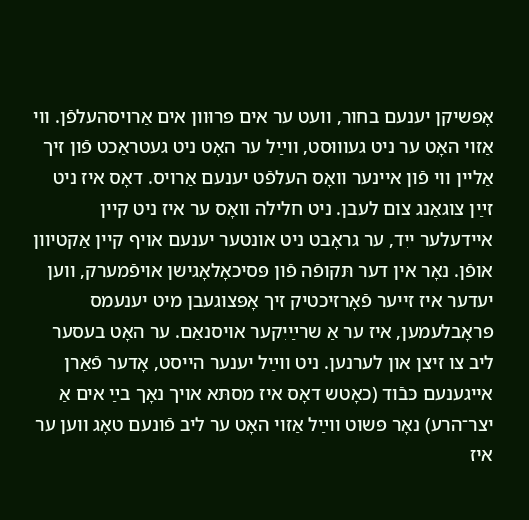אָפּשיקן יענעם בחור, וועט ער אים פּרוּוון אים אַרויסהעלפֿן. ווי אַזוי האָט ער ניט געוווּסט, ווײַל ער האָט ניט געטראַכט פֿון זיך אַליין ווי פֿון איינער וואָס העלפֿט יענעם אַרויס. דאָס איז ניט זײַן צוגאַנג צום לעבן. ניט חלילה וואָס ער איז ניט קיין איידעלער ייִד, ער גראָבט ניט אונטער יענעם אויף קיין אַקטיוון אופֿן. נאָר אין דער תּקופֿה פֿון פּסיכאָלאָגישן אויפֿמערק, ווען יעדער איז זייער פֿאָרזיכטיק זיך אָפּצוגעבן מיט יענעמס פּראָבלעמען, איז ער אַ שרײַיִקער אויסנאַם. ער האָט בעסער ליב צו זיצן און לערנען. ניט ווײַל יענער הייסט, אָדער פֿאַרן אייגענעם כּבֿוד (כאָטש דאָס איז מסתּא אויך נאָך בײַ אים אַ יצר־הרע) נאָר פּשוט ווײַל אַזוי האָט ער ליב פֿונעם טאָג ווען ער איז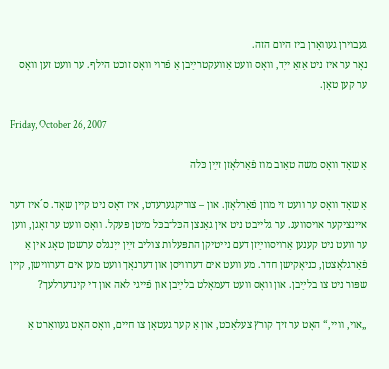געבוירן געוואָרן ביז היום הזה.
נאָר ער איז ניט אַזאַ ייִד, וואָס וועט אַוועקטרײַבן אַ פֿרוי וואָס זוכט הילף. ער וועט זען וואָס ער קען טאָן.

Friday, October 26, 2007

אַ שאָד וואָס משה טאַוב מוז פֿאַרלאָזן זײַן כּלה

אַ שאָד וואָס ער וועט זי מוזן פֿאַרלאָזן. און – צוריקגערעדט, איז דאָס ניט קיין שאָד. ס´איז דער איינציקער אויסוועג. ער גלייבט ניט אין גאַנצן הכּל־בכּל מיטן פּעקל. וואָס וועט ער זאָגן, ווען ער וועט ניט קענען אַרויסווײַזן דעם נייטיקן התפּעלות צוליב זײַן ייִנגלס ערשטן טאָג אין אַ פֿאַרגלאָצטן, כניאָקישן חדר. מע וועט אים דערוויסן און דערנאָך וועט מען אים דערווישן, קיין שפּור ניט צו בלײַבן. און וואָס וועט דעמאָלט בלײַבן און פֿייגי לאה און די קינדערלעך?

„אוי, וויי,“ האָט ער זיך קורץ צעלאַכט, און אַ קער געטאָן צו חיים, וואָס האָט געוואַרט אַ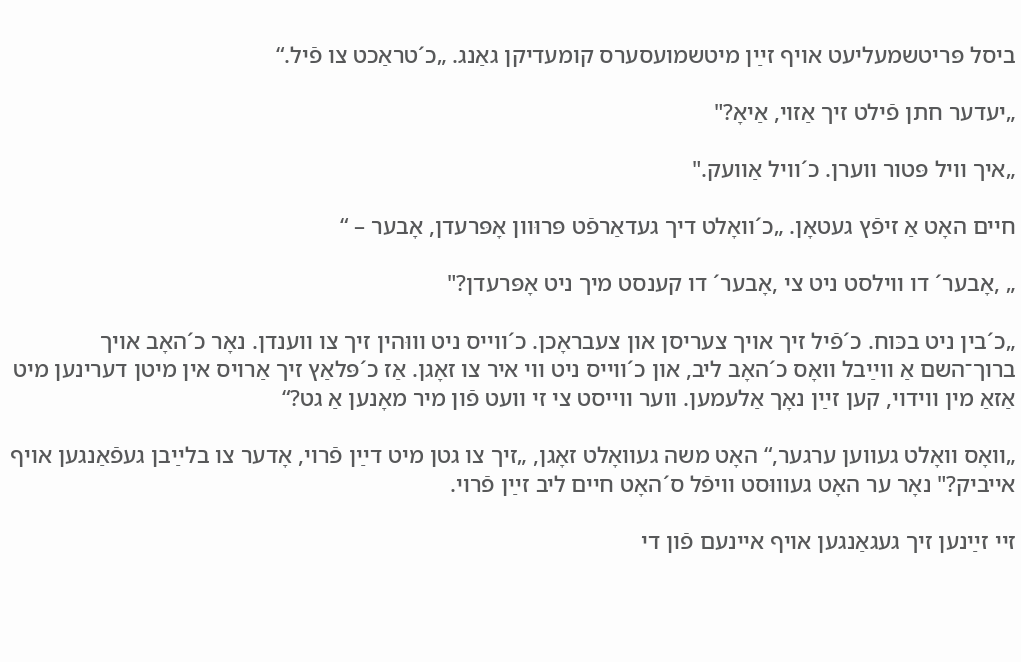ביסל פּריטשמעליעט אויף זײַן מיטשמועסערס קומעדיקן גאַנג. „כ´טראַכט צו פֿיל.“

„יעדער חתן פֿילט זיך אַזוי, אַיאָ?"

„איך וויל פּטור ווערן. כ´וויל אַוועק."

חיים האָט אַ זיפֿץ געטאָן. „כ´וואָלט דיך געדאַרפֿט פּרוּוון אָפּרעדן, אָבער – “

„ ,אָבער´ דו ווילסט ניט צי ,אָבער´ דו קענסט מיך ניט אָפּרעדן?"

„כ´בין ניט בכּוח. כ´פֿיל זיך אויך צעריסן און צעבראָכן. כ´ווייס ניט וווּהין זיך צו ווענדן. נאָר כ´האָב אויך ברוך־השם אַ ווײַבל וואָס כ´האָב ליב, און כ´ווייס ניט ווי איר צו זאָגן. אַז כ´פּלאַץ זיך אַרויס אין מיטן דערינען מיט אַזאַ מין ווידוי, קען זײַן נאָך אַלעמען. ווער ווייסט צי זי וועט פֿון מיר מאָנען אַ גט?“

„וואָס וואָלט געווען ערגער,“ האָט משה געוואָלט זאָגן, „זיך צו גטן מיט דײַן פֿרוי, אָדער צו בלײַבן געפֿאַנגען אויף אייביק?" נאָר ער האָט געוווּסט וויפֿל ס´האָט חיים ליב זײַן פֿרוי.

זיי זײַנען זיך געגאַנגען אויף איינעם פֿון די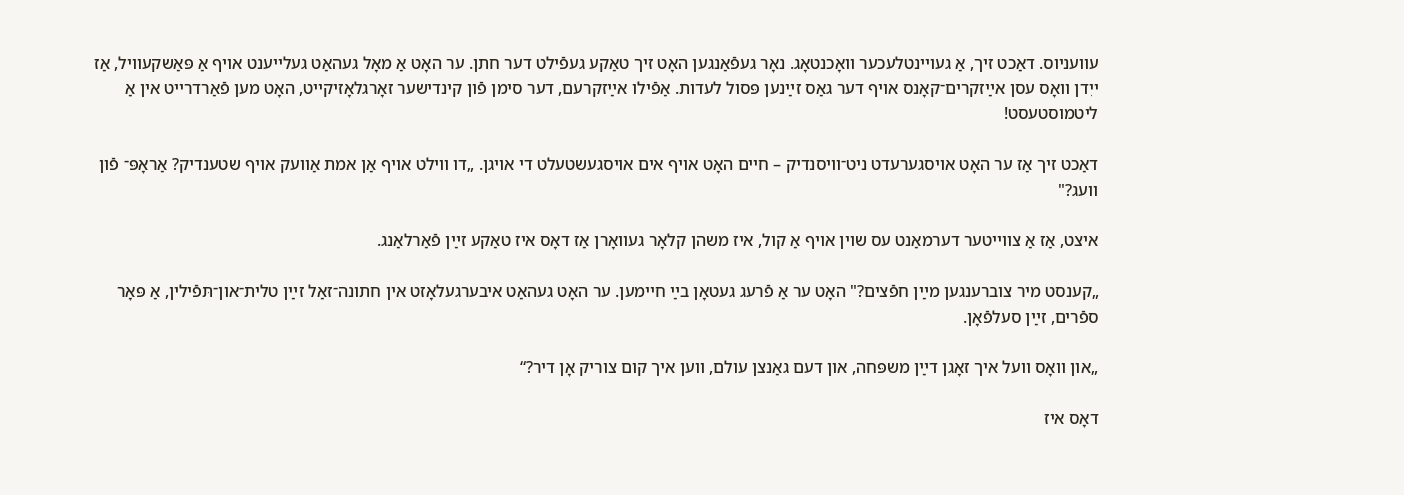עוועניוס. דאַכט זיך, אַ געויינטלעכער וואָכנטאָג. נאָר געפֿאַנגען האָט זיך טאַקע געפֿילט דער חתן. ער האָט אַ מאָל געהאַט געלייענט אויף אַ פּאַשקעוויל, אַז ייִדן וואָס עסן אײַזקרים־קאָנס אויף דער גאַס זײַנען פּסול לעדות. אַפֿילו אײַזקרעם, דער סימן פֿון קינדישער זאָרגלאָזיקייט, האָט מען פֿאַרדרייט אין אַ ליטמוסטעסט!

דאַכט זיך אַז ער האָט אויסגערעדט ניט־וויסנדיק – חיים האָט אויף אים אויסגעשטעלט די אויגן. „דו ווילט אויף אַן אמת אַוועק אויף שטענדיק? אַראָפּ־ פֿון וועג?"

איצט, אַז אַ צווייטער דערמאַנט עס שוין אויף אַ קול, איז משהן קלאָר געוואָרן אַז דאָס איז טאַקע זײַן פֿאַרלאַנג.

„קענסט מיר צוברענגען מײַן חפֿצים?" האָט ער אַ פֿרעג געטאָן בײַ חיימען. ער האָט געהאַט איבערגעלאָזט אין חתונה־זאַל זײַן טלית־און־תּפֿילין, אַ פּאָר ספֿרים, זײַן סעלפֿאָן.

„און וואָס וועל איך זאָגן דײַן משפּחה, און דעם גאַנצן עולם, ווען איך קום צוריק אָן דיר?“

דאָס איז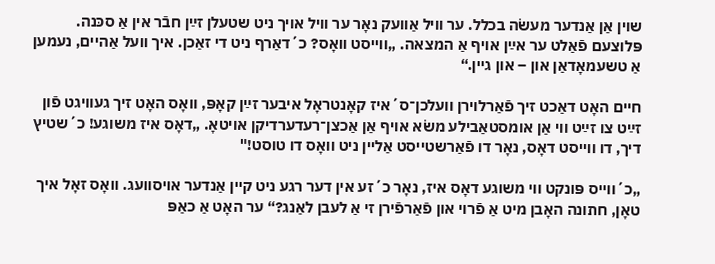שוין אַן אַנדער מעשׂה בכלל. ער וויל אַוועק נאָר ער וויל אויך ניט שטעלן זײַן חבֿר אין אַ סכּנה. פּלוצעם פֿאַלט ער אײַן אויף אַ המצאה. „ווייסט וואָס? כ´דאַרף ניט די זאַכן. איך וועל אַהיים, נעמען אַ טשעמאָדאַן און – און גיין.“

חיים האָט דאַכט זיך פֿאַרלוירן וועלכן־ס´איז קאָנטראָל איבער זײַן קאָפּ, וואָס האָט זיך געוויגט פֿון זײַט צו זײַט ווי אַן אומסטאַבילע משׂא אויף אַן אַכצן־רעדערדיקן אויטאָ. „דאָס איז משוגע! כ´שטיץ דיך, דו ווייסט דאָס, נאָר דו פֿאַרשטייסט אַליין ניט וואָס דו טוסט!"

„כ´ווייס פּונקט ווי משוגע דאָס איז, נאָר כ´זע אין דער רגע ניט קיין אַנדער אויסוועג. וואָס זאָל איך טאָן, חתונה האָבן מיט אַ פֿרוי און פֿאַרפֿירן זי אַ לעבן לאַנג?“ ער האָט אַ כאַפּ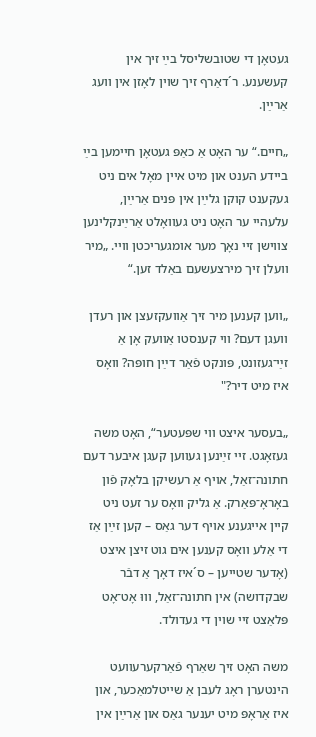געטאָן די שטובשליסל בײַ זיך אין קעשענע. ר´דאַרף זיך שוין לאָזן אין וועג אַרײַן.

„חיים.“ ער האָט אַ כאַפּ געטאָן חיימען בײַ ביידע הענט און מיט איין מאָל אים ניט געקענט קוקן גלײַן אין פּנים אַרײַן, עלעהיי ער האָט ניט געוואָלט אַרײַנקלינען צווישן זיי נאָך מער אומגעריכטן וויי. „מיר וועלן זיך מירצעשעם באַלד זען.“

„ווען קענען מיר זיך אַוועקזעצן און רעדן וועגן דעם? ווי קענסטו אַוועק אָן אַ זײַ־געזונט, פּונקט פֿאַר דײַן חופּה? וואָס איז מיט דיר?"

„בעסער איצט ווי שפּעטער“, האָט משה געזאָגט. זיי זײַנען געווען קעגן איבער דעם חתונה־זאַל, אויף אַ רעשיקן בלאָק פֿון באָראָ־פּאַרק. אַ גליק וואָס ער זעט ניט קיין אייגענע אויף דער גאַס – קען זײַן אַז די אַלע וואָס קענען אים גוט זיצן איצט (אָדער שטייען – ס´איז דאָך אַ דבֿר שבקדושה) אין חתונה־זאַל, וווּ אָט־אָט פּלאַצט זיי שוין די געדולד.

משה האָט זיך שאַרף פֿאַרקערעוועט הינטערן ראָג לעבן אַ שייטלמאַכער, און איז אַראָפּ מיט יענער גאַס און אַרײַן אין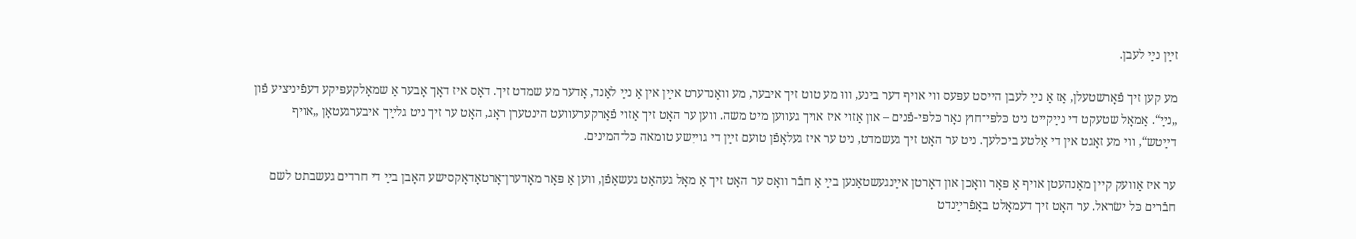זײַן נײַ לעבן.

מע קען זיך פֿאָרשטעלן, אַז אַ נײַ לעבן הייסט עפּעס ווי אויף דער בינע, וווּ מע טוט זיך איבער, מע וואַנדערט אײַן אין אַ נײַ לאַנד, אָדער מע שמדט זיך. דאָס איז דאָך אָבער אַ שמאָלקעפּיקע דעפֿיניציע פֿון „נײַ“. אַמאָל שטעקט די נײַקייט ניט כּלפּי־חוץ נאָר כּלפּי-פֿנים – און אַזוי איז אויך געווען מיט משה. ווען ער האָט זיך אַזוי פֿאַרקערעוועט הינטערן ראָג, האָט ער זיך ניט גלײַך איבערגעטאָן „אויף דײַטש“, ווי מע זאָגט אין די אַלטע ביכלעך. ניט ער האָט זיך געשמדט, ניט ער איז געלאָפֿן טועם זײַן די גוייִשע טומאה כּל־המינים.

ער איז אַוועק קיין מאַנהעטן אויף אַ פּאָר וואָכן און דאָרטן אײַנגעשטאַנען בײַ אַ חבֿר וואָס ער האָט זיך אַ מאָל געהאַט געשאַפֿן, ווען אַ פּאָר מאָדערן־אָרטאָדאָקסישע האָבן בײַ די חרדים געשבתט לשם חבֿרים כּל ישׂראל. ער האָט זיך דעמאָלט באַפֿרײַנדט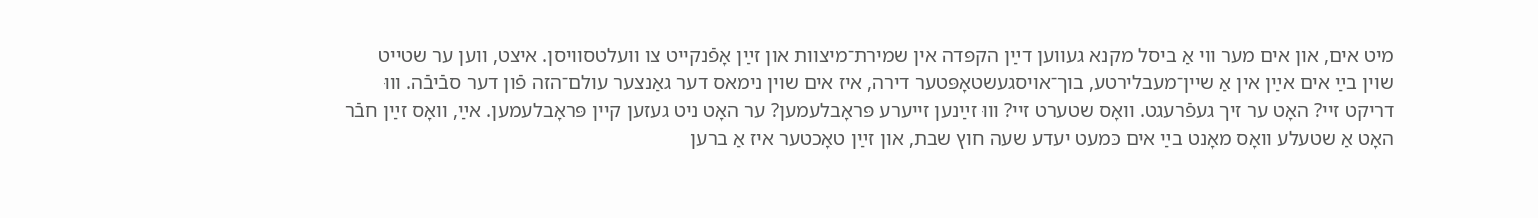מיט אים, און אים מער ווי אַ ביסל מקנא געווען דײַן הקפּדה אין שמירת־מיצוות און זײַן אָפֿנקייט צו וועלטסוויסן. איצט, ווען ער שטייט שוין בײַ אים אײַן אין אַ שיין־מעבלירטע, בוך־אויסגעשטאָפּטער דירה, איז אים שוין נימאס דער גאַנצער עולם־הזה פֿון דער סבֿיבֿה. וווּ דריקט זיי? האָט ער זיך געפֿרעגט. וואָס שטערט זיי? וווּ זײַנען זייערע פּראָבלעמען? ער האָט ניט געזען קיין פּראָבלעמען. אײַ, וואָס זײַן חבֿר האָט אַ שטעלע וואָס מאָנט בײַ אים כּמעט יעדע שעה חוץ שבת, און זײַן טאָכטער איז אַ ברען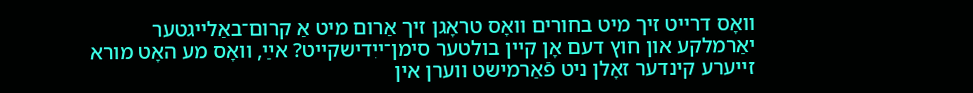וואָס דרייט זיך מיט בחורים וואָס טראָגן זיך אַרום מיט אַ קרום־באַלייגטער יאַרמלקע און חוץ דעם אָן קיין בולטער סימן־ייִדישקייט? אײַ, וואָס מע האָט מורא זייערע קינדער זאָלן ניט פֿאַרמישט ווערן אין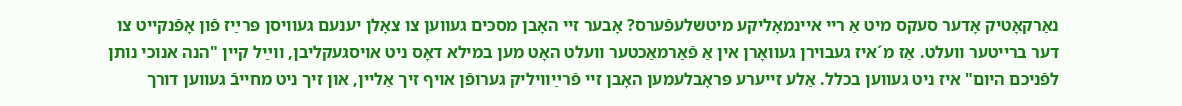נאַרקאָטיק אָדער סעקס מיט אַ ריי איינמאָליקע מיטשלעפֿערס? אָבער זיי האָבן מסכּים געווען צו צאָלן יענעם געוויסן פּרײַז פֿון אָפֿנקייט צו דער ברייטער וועלט. אַז מ´איז געבוירן געוואָרן אין אַ פֿאַרמאַכטער וועלט האָט מען במילא דאָס ניט אויסגעקליבן, ווײַל קיין "הנה אנוכי נותן לפֿניכם היום" איז ניט געווען בכלל. אַלע זייערע פּראָבלעמען האָבן זיי פֿרײַוויליק גערופֿן אויף זיך אַליין, און זיך ניט מחייבֿ געווען דורך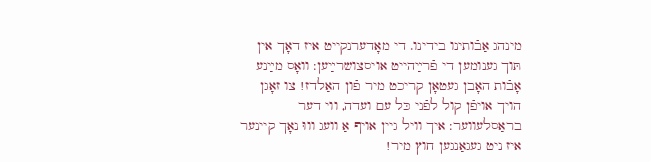מינהג אַבֿותינו בידינו. די מאָדערנקייט איז דאָך אין תּוך גענומען די פֿרײַהייט אויסצושרײַען: וואָס מײַנע אָבֿות האָבן געטאָן קריכט מיר פֿון האַלדז! צו זאָגן הויך אויפֿן קול לפֿני כּל עם ועדה, ווי דער בראַסלעווער: איך וויל גיין אויף אַ וועג וווּ נאָך קיינער איז ניט געגאַנגען חוץ מיר!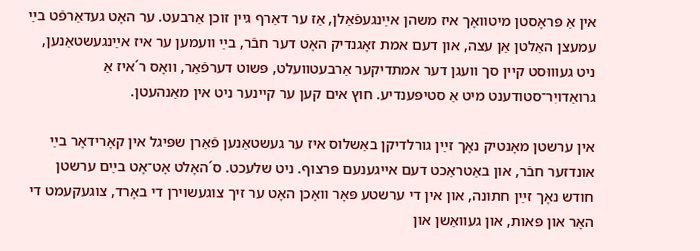אין אַ פּראָסטן מיטוואָך איז משהן אײַנגעפֿאַלן, אַז ער דאַרף גיין זוכן אַרבעט. ער האָט געדאַרפֿט בײַ עמעצן האַלטן אַן עצה, און דעם אמת זאָגנדיק האָט דער חבֿר, בײַ וועמען ער איז אײַנגעשטאַנען, ניט געוווּסט קיין סך וועגן דער אמתדיקער אַרבעטוועלט, פּשוט דערפֿאַר, וואָס ר´איז אַ גרואַדויִר־סטודענט מיט אַ סטיפּענדיע. חוץ אים קען ער קיינער ניט אין מאַנהעטן.

אין ערשטן מאָנטיק נאָך זײַן גורלדיקן באַשלוס איז ער געשטאַנען פֿאַרן שפּיגל אין קאָרידאָר בײַ אונדזער חבֿר, און באַטראַכט דעם אייגענעם פּרצוף. ניט שלעכט. ס´האָלט אָט־אָט בײַם ערשטן חודש נאָך זײַן חתונה, און אין די ערשטע פּאָר וואָכן האָט ער זיך צוגעשוירן די באָרד, צוגעקעמט די האָר און פּאות, און געוואַשן און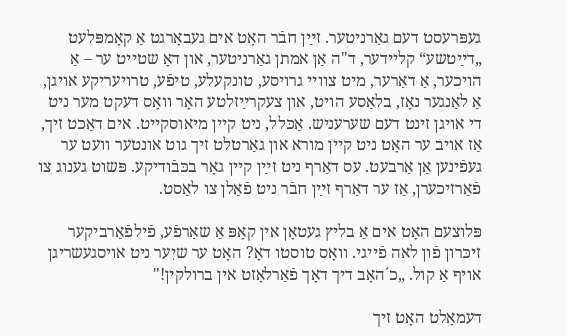געפּרעסט דעם גאַרניטער. זײַן חבֿר האָט אים געבאָרגט אַ קאָמפּלעט „דײַטשע“ קליידער, ד"ה אַן אמתן גאַרניטער, און דאָ שטייט ער – אַ הויכער, אַ דאַרער, מיט צוויי גרויסע, טונקעלע, טיפֿע, טרויעריקע אויגן, אַ לאַנגער נאָז, בלאַסע הויט, און צעקרײַזלטע האָר וואָס דעקט מער ניט די אויגן זינט דעם שערעניש. אַכּלל, ניט קיין מיאוסקייט. אים דאַכט זיך, אַז אויב ער האָט ניט קיין מורא און גאַרטלט זיך גוט אונטער וועט ער געפֿינען אַן אַרבעט. עס דאַרף ניט זײַן קיין גאָר בכּבֿודיקע. פּשוט גענוג צו פֿאַרזיכערן, אַז ער דאַרף זײַן חבֿר ניט פֿאַלן צו לאַסט.

פּלוצעם האָט אים אַ בליץ געטאָן אין קאָפּ אַ שאַרפֿע, פֿילפֿאַרביקער זיכּרון פֿון לאה פֿייגי. וואָס טוסטו דאָ? האָט ער שיִער ניט אויסגעשריגן אויף אַ קול. „כ´האָב דיך דאָך פֿאַרלאָזט אין ברולקין!"

דעמאָלט האָט זיך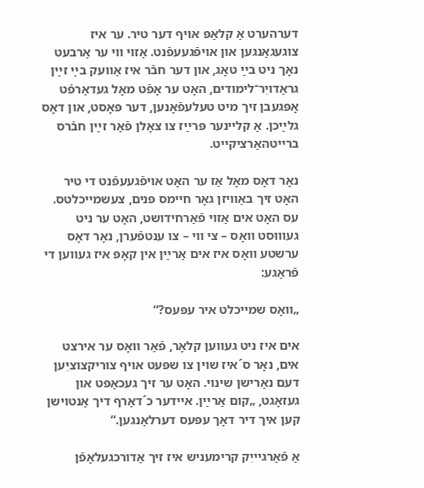דערהערט אַ קלאַפּ אויף דער טיר. ער איז צוגעגאַנגען און אויפֿגעעפֿנט. אַזוי ווי ער אַרבעט נאָך ניט בײַ טאָג, און דער חבֿר איז אַוועק בײַ זײַן גראַדויִר־לימודים, האָט ער אָפֿט מאָל געדאַרפֿט אָפּגעבן זיך מיט טעלעפֿאָנען, דער פּאָסט, און דאָס גלײַכן. אַ קליינער פּרײַז צו צאָלן פֿאַר זײַן חבֿרס ברייטהאַרציקייט.

נאָר דאָס מאָל אַז ער האָט אויפֿגעעפֿנט די טיר האָט זיך באַוויזן גאָר חיימס פּנים, צעשמייכלטס. עס האָט אים אַזוי פֿאַרחידושט, האָט ער ניט געוווּסט וואָס – צי ווי – צו ענטפֿערן, נאָר דאָס ערשטע וואָס איז אים אַרײַן אין קאָפּ איז געווען די פֿראַגע:

„וואָס שמייכלט איר עפּעס?“

אים איז ניט געווען קלאָר, פֿאַר וואָס ער אירצט אים, נאָר ס´איז שוין צו שפּעט אויף צוריקצוציִען דעם נאַרישן שינוי. האָט ער זיך געכאַפּט און געזאָגט, „קום אַרײַן. איידער כ´דאַרף דיך אַנטוישן קען איך דיר דאָך עפּעס דערלאַנגען.“

אַ פֿאַרגיייִק קרימעניש איז זיך אַדורכגעלאָפֿן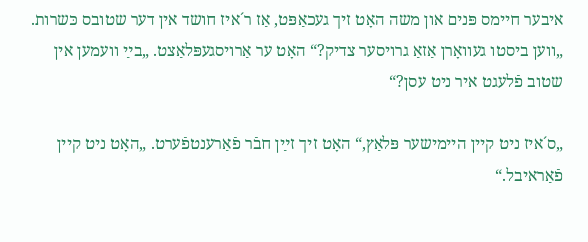איבער חיימס פּנים און משה האָט זיך געכאַפּט, אַז ר´איז חושד אין דער שטובס כּשרות. „ווען ביסטו געוואָרן אַזאַ גרויסער צדיק?“ האָט ער אַרויסגעפּלאַצט. „בײַ וועמען אין שטוב פֿלעגט איר ניט עסן?“

„ס´איז ניט קיין היימישער פּלאַץ,“ האָט זיך זײַן חבֿר פֿאַרענטפֿערט. „האָט ניט קיין פֿאַראיבל.“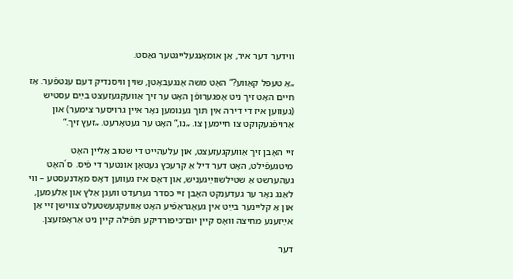ווידער דער איר, אַן אומאָנגעלייגטער גאַסט.

„אַ טעפּל קאַווע?“ האָט משה אָנגעבאָטן, שוין וויסנדיק דעם ענטפֿער. אַז חיים האָט זיך ניט אָפּגערופֿן האָט ער זיך אַוועקגעזעצט בײַם עסטיש (געווען איז די דירה אין תּוך גענומען נאָר איין גרויסער צימער) און אַרויפֿגעקוקט צו חיימען צו. „נו,“ האָט ער געטאָרעט. „זעץ זיך.“

זיי האָבן זיך אַוועקגעזעצט, און עלעהייט די שטוב אַליין האָט מיטגעפֿילט, האָט דער דיל אַ קרעכץ געטאָן אונטער די פֿיס. ס´האָט געהערשט אַ שטילשווײַגעניש, און דאָס איז געווען דאָס מאָדנעסטע – ווי לאַנג נאָר ער געדענקט האָבן זיי כּסדר גערעדט וועגן אַלץ און אַלעמען, און אַ קליינער בײַט אין געאָגראַפֿיע האָט אַוועקגעשטעלט צווישן זיי אַן אײַזענע מחיצה וואָס קיין יום־כּיפּורדיקע תּפֿילה קיין ניט אַראָפּזעצן.

דער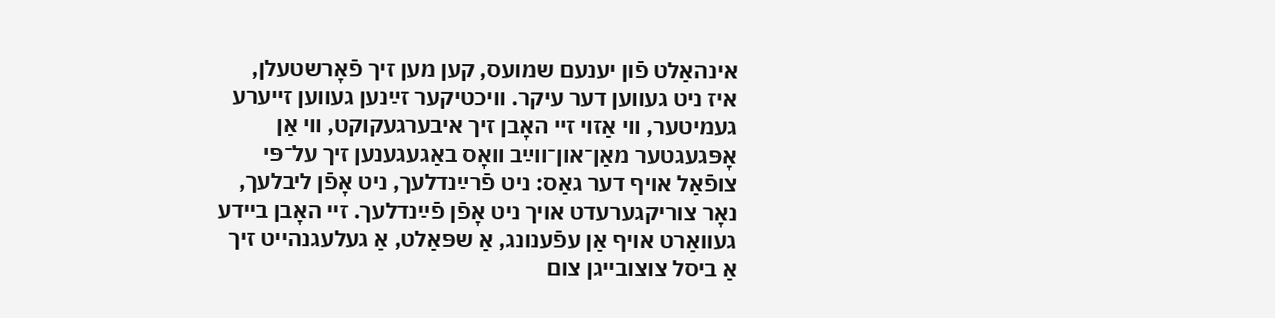אינהאַלט פֿון יענעם שמועס, קען מען זיך פֿאָרשטעלן, איז ניט געווען דער עיקר. וויכטיקער זײַנען געווען זייערע געמיטער, ווי אַזוי זיי האָבן זיך איבערגעקוקט, ווי אַן אָפּגעגטער מאַן־און־ווײַב וואָס באַגעגענען זיך על־פּי צופֿאַל אויף דער גאַס: ניט פֿרײַנדלעך, ניט אָפֿן ליבלעך, נאָר צוריקגערעדט אויך ניט אָפֿן פֿײַנדלעך. זיי האָבן ביידע געוואַרט אויף אַן עפֿענונג, אַ שפּאַלט, אַ געלעגנהייט זיך אַ ביסל צוצובייגן צום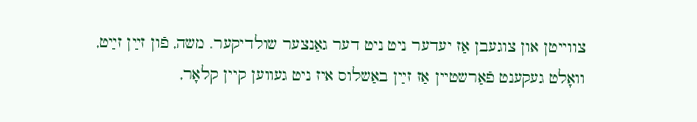צווייטן און צוגעבן אַז יעדער ניט ניט דער גאַנצער שולדיקער. משה, פֿון זײַן זײַט, וואָלט געקענט פֿאַרשטיין אַז זײַן באַשלוס איז ניט געווען קיין קלאָר,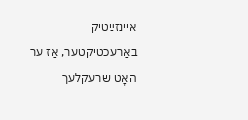איינזײַטיק באַרעכטיקטער, אַז ער האָט שרעקלעך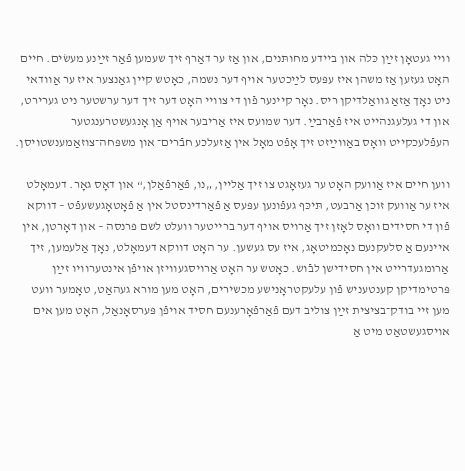וויי געטאָן זײַן כּלה און ביידע מחותּנים, און אַז ער דאַרף זיך שעמען פֿאַר זײַנע מעשׂים. חיים האָט געזען אַז משהן איז עפּעס לײַכטער אויף דער נשמה, כאָטש קיין גאַנצער איז ער אַוודאי ניט נאָך אַזאַ גוואַלדיקן ריס. נאָר קיינער פֿון די צוויי האָט דער זיך דער ערשטער ניט גערירט, און די געלעגנהייט איז פֿאַרבײַ. דער שמועס איז אַריבער אויף אַן אָנגעשטרענגטער העפֿלעכקייט וואָס באַווײַזט זיך אָפֿט מאָל אין אַזעלכע חבֿרים־ און משפּחה־צוזאַמענשטויסן.

ווען חיים איז אַוועק האָט ער געזאָגט צו זיך אַליין, „נו, פֿאַרפֿאַלן,“ און דאָס גאָר. דעמאָלט איז ער אַוועק זוכן אַרבעט, תּיכּף געפֿונען עפּעס אַ פֿאַרדינסטל אין אַ פֿאָטאָגעשעפֿט – דווקא פֿון די חסידים וואָס לאָזן זיך אַרויס אויף דער ברייטער וועלט לשם פּרנסה – און דאָרטן, אין איינעם אַ סלעקנעם נאָכמיטאָג, איז עס געשען. ער האָט דווקא דעמאָלט, נאָך אַלעמען, זיך אַרומגעדרייט אין חסידישן לבֿוש. כאָטש ער האָט אַרויסגעוויזן אויפֿן אינטערוויו זײַן פּרטימדיקן קענטעניש פֿון עלעקטראָנישע מכשירים, האָט מען מורא געהאַט, טאָמער וועט מען זיי בודק־בציצית זײַן צוליב דעם פֿאַרפֿאָרענעם חסיד אויפֿן פּערסאָנאַל, האָט מען אים אויסגעשטאַט מיט אַ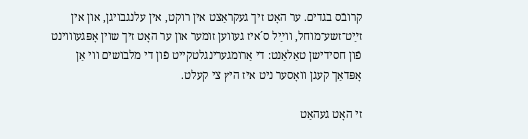קרובֿס בגדים. ער האָט זיך געקראַצט אין רוקט, אין עלנגבויגן, און אין זײַט־זשע־מוחל, ווײַל ס´איז געווען זומער און ער האָט זיך שוין אָפּגעוווינט פֿון חסידישן טאַלאַנט: די אַרומגערינגלטקייט פֿון די מלבושים ווי אַן אָפּדאַך קעגן וואָסער ניט איז היץ צי קעלט.

זי האָט געהאַט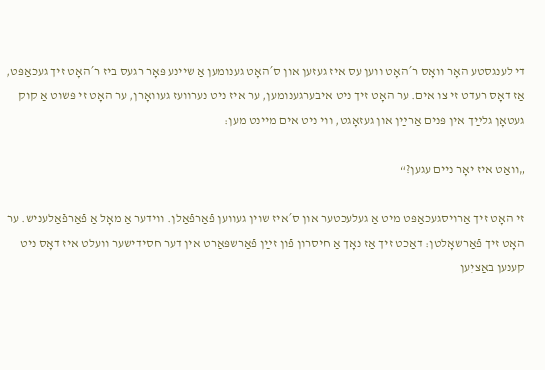די לענגסטע האָר וואָס ר´האָט ווען עס איז געזען און ס´האָט גענומען אַ שיינע פּאָר רגעס ביז ר´האָט זיך געכאַפּט, אַז דאָס רעדט זי צו אים. ער האָט זיך ניט איבערגענומען, ער איז ניט נערוועז געוואָרן, ער האָט זי פּשוט אַ קוק געטאָן גלײַך אין פּנים אַרײַן און געזאָגט, ווי ניט אים מיינט מען:

„וואַט איז יאָר ניים עגען?“

זי האָט זיך אַרויסגעכאַפּט מיט אַ געלעכטער און ס´איז שוין געווען פֿאַרפֿאַלן. ווידער אַ מאָל אַ פֿאַרפֿאַלעניש. ער האָט זיך פֿאַרשאָלטן: דאַכט זיך אַז נאָך אַ חיסרון פֿון זײַן פֿאַרשפּאַרט אין דער חסידישער וועלט איז דאָס ניט קענען באַציִען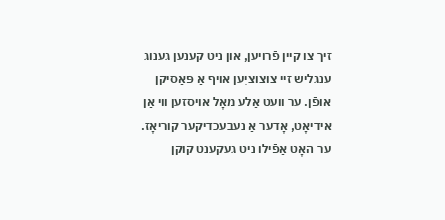זיך צו קיין פֿרויען, און ניט קענען גענוג ענגליש זיי צוצוציִען אויף אַ פּאַסיקן אופֿן. ער וועט אַלע מאָל אויסזען ווי אַן אידיאָט, אָדער אַ נעבעכדיקער קוריאָז. ער האָט אַפֿילו ניט געקענט קוקן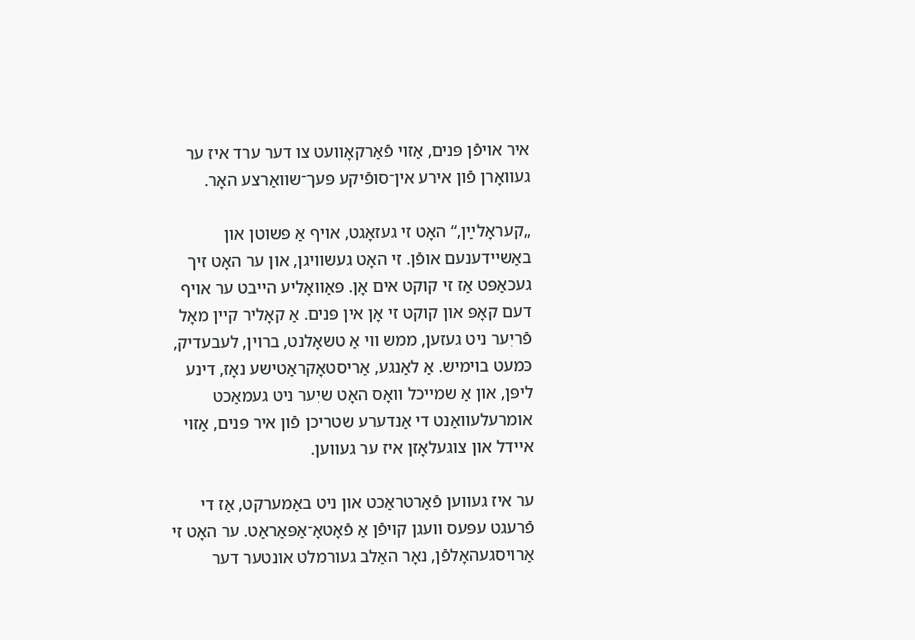איר אויפֿן פּנים, אַזוי פֿאַרקאָוועט צו דער ערד איז ער געוואָרן פֿון אירע אין־סופֿיקע פּעך־שוואַרצע האָר.

„קעראָלײַן,“ האָט זי געזאָגט, אויף אַ פּשוטן און באַשיידענעם אופֿן. זי האָט געשוויגן, און ער האָט זיך געכאַפּט אַז זי קוקט אים אָן. פּאַוואָליע הייבט ער אויף דעם קאָפּ און קוקט זי אָן אין פּנים. אַ קאָליר קיין מאָל פֿריִער ניט געזען, ממש ווי אַ טשאָלנט, ברוין, לעבעדיק, כּמעט בוימיש. אַ לאַנגע, אַריסטאָקראַטישע נאָז, דינע ליפּן, און אַ שמייכל וואָס האָט שיִער ניט געמאַכט אומרעלעוואַנט די אַנדערע שטריכן פֿון איר פּנים, אַזוי איידל און צוגעלאָזן איז ער געווען.

ער איז געווען פֿאַרטראַכט און ניט באַמערקט, אַז די פֿרעגט עפּעס וועגן קויפֿן אַ פֿאָטאָ־אַפּאַראַט. ער האָט זי אַרויסגעהאָלפֿן, נאָר האַלב געורמלט אונטער דער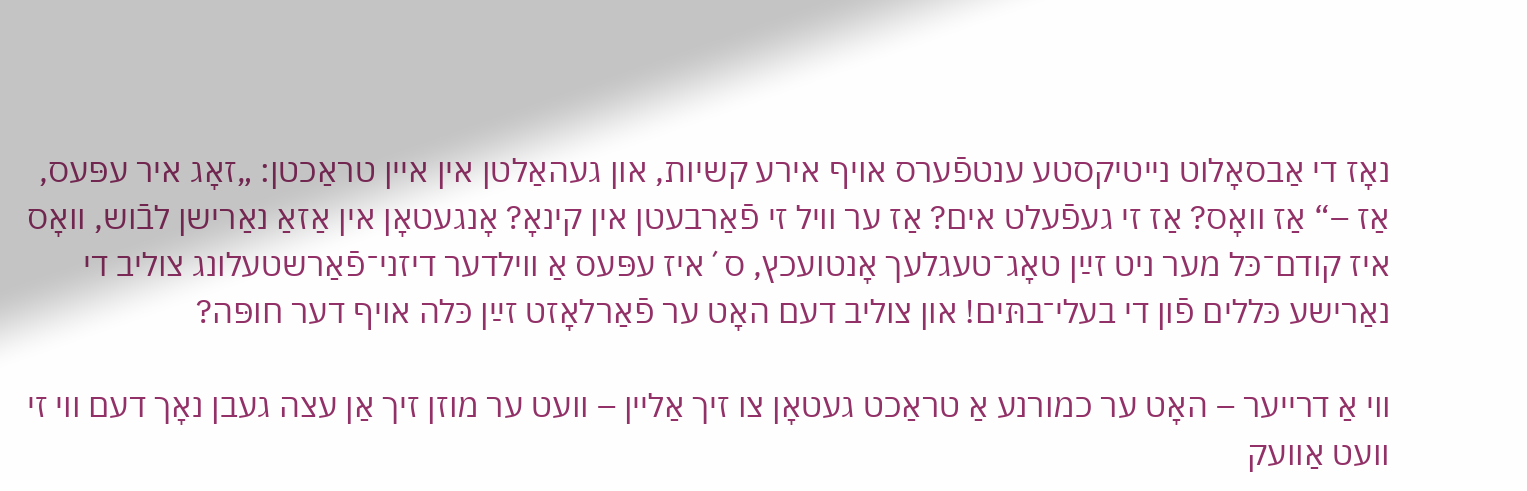נאָז די אַבסאָלוט נייטיקסטע ענטפֿערס אויף אירע קשיות, און געהאַלטן אין איין טראַכטן: „זאָג איר עפּעס, אַז –“ אַז וואָס? אַז זי געפֿעלט אים? אַז ער וויל זי פֿאַרבעטן אין קינאָ? אָנגעטאָן אין אַזאַ נאַרישן לבֿוש, וואָס איז קודם־כּל מער ניט זײַן טאָג־טעגלעך אָנטועכץ, ס´איז עפּעס אַ ווילדער דיזני־פֿאַרשטעלונג צוליב די נאַרישע כּללים פֿון די בעלי־בתּים! און צוליב דעם האָט ער פֿאַרלאָזט זײַן כּלה אויף דער חופּה?

ווי אַ דרייער – האָט ער כמורנע אַ טראַכט געטאָן צו זיך אַליין – וועט ער מוזן זיך אַן עצה געבן נאָך דעם ווי זי וועט אַוועק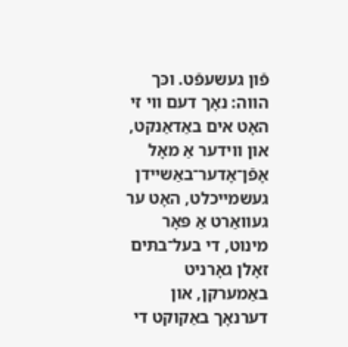פֿון געשעפֿט. וכּך הווה: נאָך דעם ווי זי האָט אים באַדאַנקט, און ווידער אַ מאָל אָפֿן־אָדער־באַשיידן געשמייכלט, האָט ער געוואַרט אַ פּאָר מינוט, די בעל־בתּים זאָלן גאָרניט באַמערקן, און דערנאָך באַקוקט די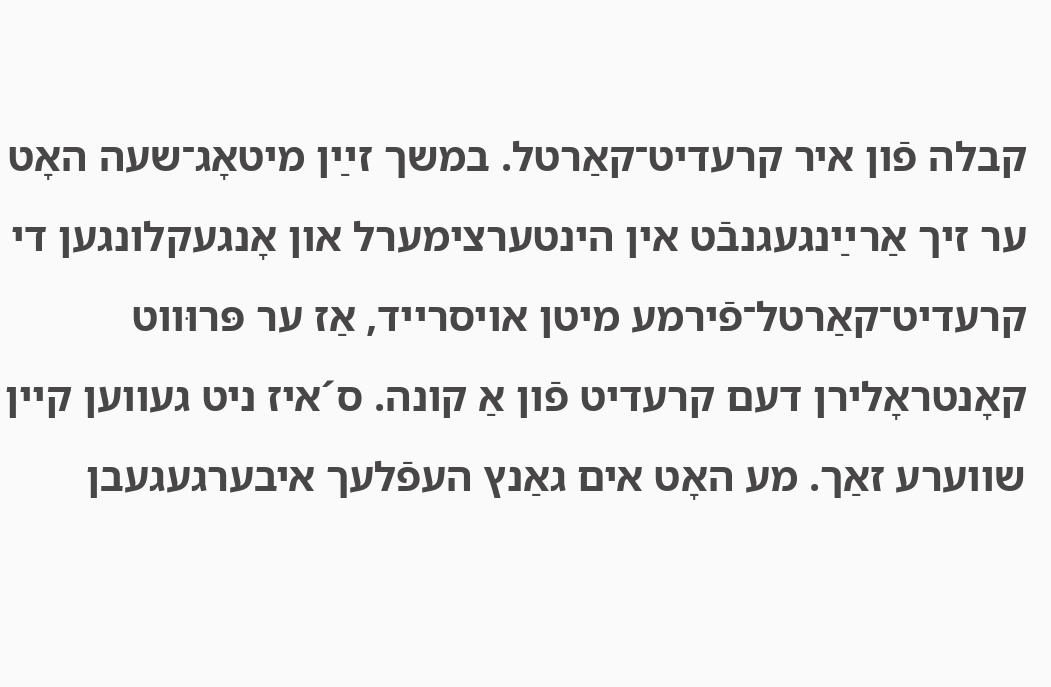קבלה פֿון איר קרעדיט־קאַרטל. במשך זײַן מיטאָג־שעה האָט ער זיך אַרײַנגעגנבֿט אין הינטערצימערל און אָנגעקלונגען די קרעדיט־קאַרטל־פֿירמע מיטן אויסרייד, אַז ער פּרוּווט קאָנטראָלירן דעם קרעדיט פֿון אַ קונה. ס´איז ניט געווען קיין שווערע זאַך. מע האָט אים גאַנץ העפֿלעך איבערגעגעבן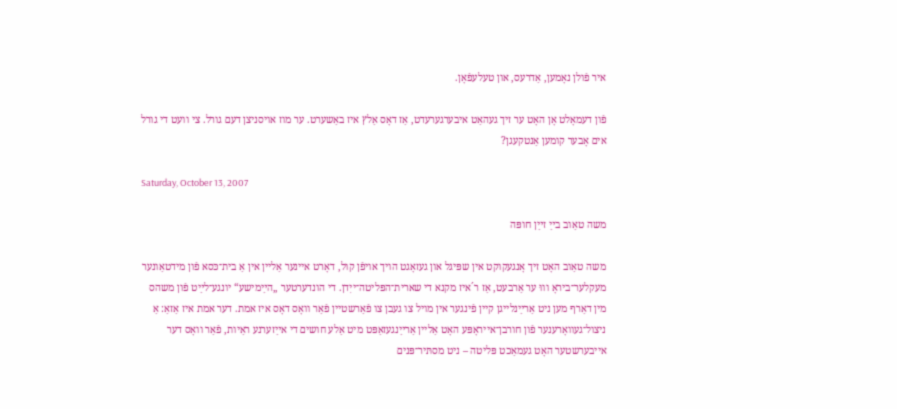איר פֿולן נאָמען, אַדרעס, און טעלעפֿאָן.

פֿון דעמאָלט אָן האָט ער זיך געהאַט איבערגערעדט, אַז דאָס אַלץ איז באַשערט. ער מוז אויסניצן דעם גורל. צי וועט די גורל אים אָבער קומען אַנטקעגן?

Saturday, October 13, 2007

משה טאַוב בײַ זײַן חופּה

משה טאַוב האָט זיך אָנגעקוקט אין שפּיגל און געזאָגט הויך אויפֿן קול, דאָרט איינער אַליין אין אַ בית־כּסא פֿון מידטאַונער מעקלער־ביראָ וווּ ער אַרבעט, אַז ר´איז מקנא די שארית־הפּליטה־ייִדן. די הונדערטער „הײַמישע“ יונגע־לײַט פֿון משהס מין דאַרף מען ניט אַרײַנלייגן קיין פֿינגער אין מויל צו געבן צו פֿאַרשטיין פֿאַר וואָס דאָס איז אמת. דער אמת איז אַזאַ: אַ ניצול־געוואָרענער פֿון חורבן־אייראָפּע האָט אַליין אַרײַנגעזאַפּט מיט אַלע חושים די אײַזערנע ראַיות, פֿאַר וואָס דער אייבערשטער האָט געמאַכט פּליטה – ניט מסתּיר־פּנים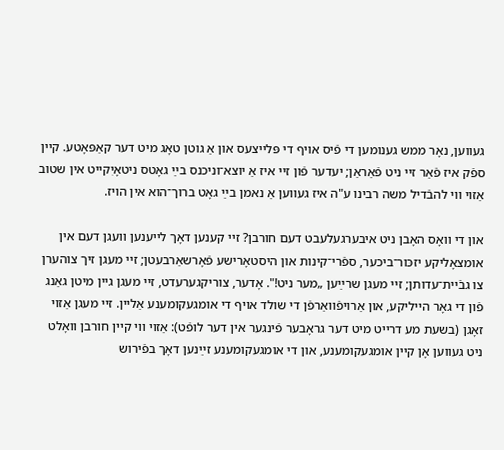געווען, נאָר ממש גענומען די פֿיס אויף די פּלייצעס און אַ גוטן טאָג מיט דער קאַפּאָטע. קיין ספֿק איז פֿאַר זיי ניט פֿאַראַן; יעדער פֿון זיי איז אַ יוצא־וניכנס בײַ גאָטס ניטאָיִקייט אין שטוב אַזוי ווי להבֿדיל משה רבינו ע"ה איז געווען אַ נאמן בײַ גאָט ברוך־הוא אין הויז.

און די וואָס האָבן ניט איבערגעלעבט דעם חורבן? זיי קענען דאָך לייענען וועגן דעם אין אומצאָליקע יזכּור־ביכער, ספֿרי־קינות און היסטאָרישע פֿאָרשאַרבעטן; זיי מעגן זיך צוהערן צו גבֿיית־עדותן; זיי מעגן שרײַען „מער ניט!". אָדער, צוריקגערעדט, זיי מעגן גיין מיטן גאַנג פֿון די גאָר הייליקע, און אַרויפֿוואַרפֿן די שולד אויף די אומגעקומענע אַליין. זיי מעגן אַזוי זאָגן (בשעת מע דרייט מיט דער גראָבער פֿינגער אין דער לופֿט): אַזוי ווי קיין חורבן וואָלט ניט געווען אָן קיין אומגעקומענע, און די אומגעקומענע זײַנען דאָך בפֿירוש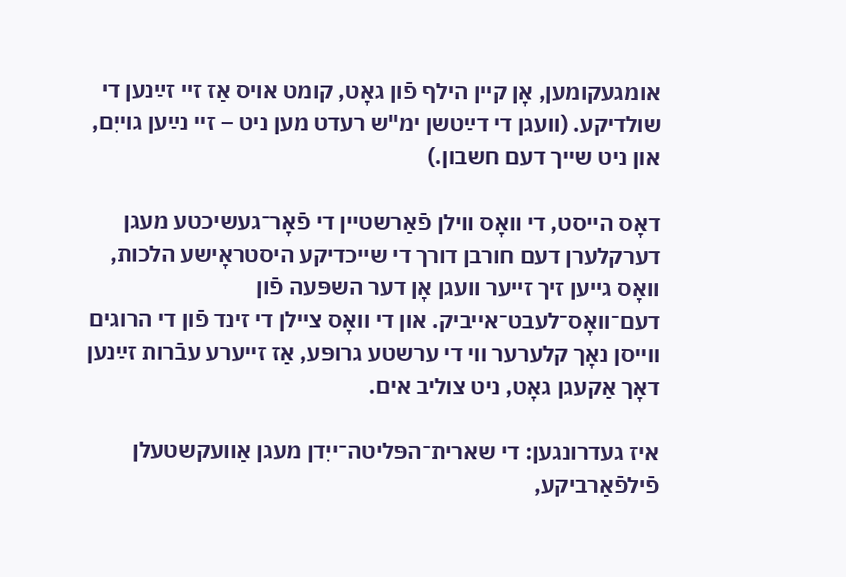אומגעקומען, אָן קיין הילף פֿון גאָט, קומט אויס אַז זיי זײַנען די שולדיקע. (וועגן די דײַטשן ימ"ש רעדט מען ניט – זיי נײַען גוייִם, און ניט שייך דעם חשבון.)

דאָס הייסט, די וואָס ווילן פֿאַרשטיין די פֿאָר־געשיכטע מעגן דערקלערן דעם חורבן דורך די שייכדיקע היסטראָישע הלכות, וואָס גייען זיך זייער וועגן אָן דער השפּעה פֿון דעם־וואָס־לעבט־אייביק. און די וואָס ציילן די זינד פֿון די הרוגים ווייסן נאָך קלערער ווי די ערשטע גרופּע, אַז זייערע עבֿרות זײַנען דאָך אַקעגן גאָט, ניט צוליב אים.

איז געדרונגען: די שארית־הפּליטה־ייִדן מעגן אַוועקשטעלן פֿילפֿאַרביקע,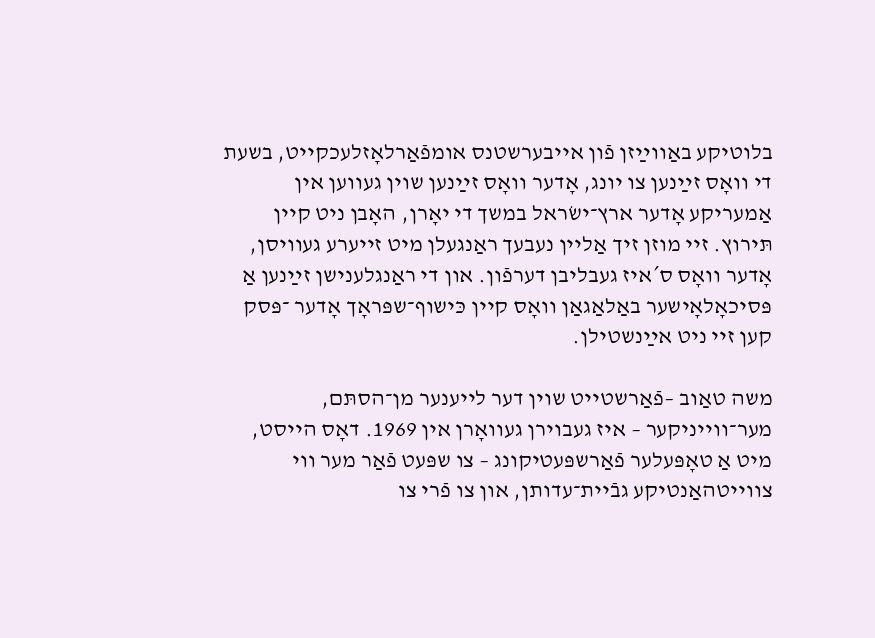בלוטיקע באַווײַזן פֿון אייבערשטנס אומפֿאַרלאָזלעכקייט, בשעת די וואָס זײַנען צו יונג, אָדער וואָס זײַנען שוין געווען אין אַמעריקע אָדער ארץ־ישׂראל במשך די יאָרן, האָבן ניט קיין תּירוץ. זיי מוזן זיך אַליין נעבעך ראַנגעלן מיט זייערע געוויסן, אָדער וואָס ס´איז געבליבן דערפֿון. און די ראַנגלענישן זײַנען אַ פּסיכאָלאָישער באַלאַגאַן וואָס קיין כּישוף־שפּראָך אָדער ־פּסק קען זיי ניט אײַנשטילן.

משה טאַוב –פֿאַרשטייט שוין דער לייענער מן־הסתּם, מער־ווייניקער – איז געבוירן געוואָרן אין 1969. דאָס הייסט, מיט אַ טאָפּעלער פֿאַרשפּעטיקונג – צו שפּעט פֿאַר מער ווי צווייטהאַנטיקע גבֿיית־עדותן, און צו פֿרי צו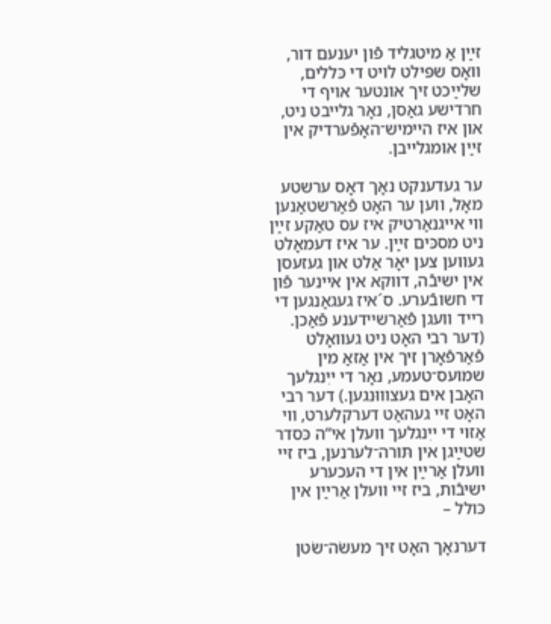זײַן אַ מיטגליד פֿון יענעם דור, וואָס שפּילט לויט די כּללים, שלײַכט זיך אונטער אויף די חרדישע גאַסן, נאָר גלייבט ניט, און איז היימיש־האָפֿערדיק אין זײַן אומגלייבן.

ער געדענקט נאָך דאָס ערשטע מאָל, ווען ער האָט פֿאַרשטאַנען ווי אייגנאַרטיק איז עס טאַקע זײַן ניט מסכּים זײַן. ער איז דעמאָלט געווען צען יאָר אַלט און געזעסן אין ישיבֿה, דווקא אין איינער פֿון די חשובֿערע. ס´איז געגאַנגען די רייד וועגן פֿאַרשיידענע פֿאַכן. (דער רבי האָט ניט געוואָלט פֿאַרפֿאָרן זיך אין אַזאַ מין שמועס־טעמע, נאָר די ייִנגלעך האָבן אים געצוווּנגען.) דער רבי האָט זיי געהאַט דערקלערט, ווי אַזוי די ייִנגלעך וועלן אי“ה כּסדר שטײַגן אין תּורה־לערנען, ביז זיי וועלן אַרײַן אין די העכערע ישיבֿות, ביז זיי וועלן אַרײַן אין כּולל –

דערנאָך האָט זיך מעשׂה־שׂטן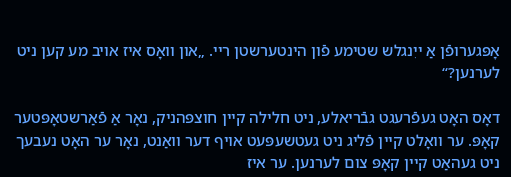אָפּגערופֿן אַ ייִנגלש שטימע פֿון הינטערשטן ריי. „און וואָס איז אויב מע קען ניט לערנען?“

דאָס האָט געפֿרעגט גבֿריאלע, ניט חלילה קיין חוצפּהניק, נאָר אַ פֿאַרשטאָפּטער קאָפּ. ער וואָלט קיין פֿליג ניט געטשעפּעט אויף דער וואַנט, נאָר ער האָט נעבעך ניט געהאַט קיין קאָפּ צום לערנען. ער איז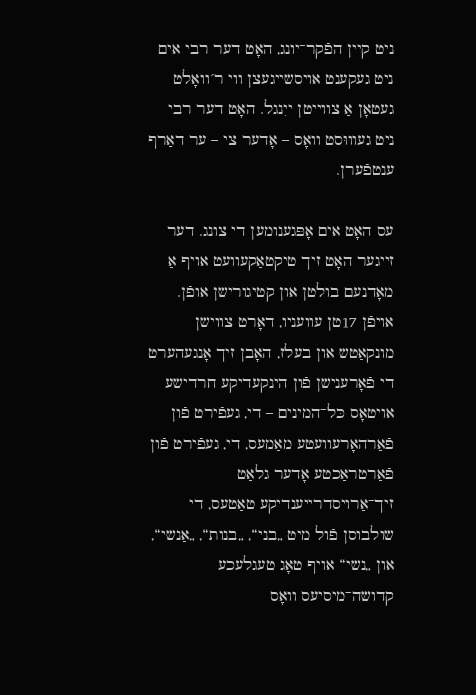ניט קיין הפֿקר־יונג, האָט דער רבי אים ניט געקענט אויסשייגעצן ווי ר´וואָלט געטאָן אַ צווייטן ייִנגל. האָט דער רבי ניט געוווּסט וואָס – אָדער צי – ער דאַרף ענטפֿערן.

עס האָט אים אָפּגענומען די צונג. דער זייגער האָט זיך טיקטאַקעוועט אויף אַ מאָדנעם בולטן און קטיגורישן אופֿן. אויפֿן 17טן עוועניו, דאָרט צווישן מונקאַטש און בעלז, האָבן זיך אָנגעהערט די פֿאָרענישן פֿון הינקעדיקע חרדישע אויטאָס כּל־המינים – די, געפֿירט פֿון פֿאַרהאָרעוועטע מאַמעס, די, געפֿירט פֿון פֿאַרטראַכטע אָדער גלאַט זיך־אַרויסדרייענדיקע טאַטעס, די שולבוסן פֿול מיט „בני“, „בנות“, „אַנשי“, און „נשי“ אויף טאָג טעגלעכע קדושה־מיסיעס וואָס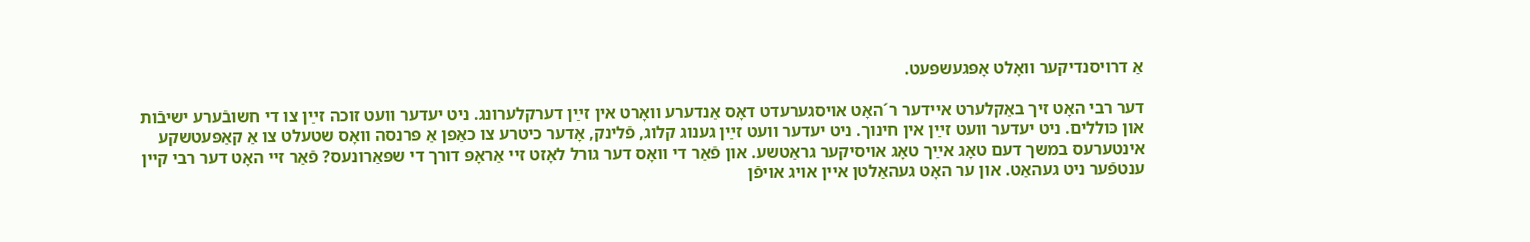אַ דרויסנדיקער וואָלט אָפּגעשפּעט.

דער רבי האָט זיך באַקלערט איידער ר´האָט אויסגערעדט דאָס אַנדערע וואָרט אין זײַן דערקלערונג. ניט יעדער וועט זוכה זײַן צו די חשובֿערע ישיבֿות און כּוללים. ניט יעדער וועט זײַן אין חינוך. ניט יעדער וועט זײַן גענוג קלוג, פֿלינק, אָדער כיטרע צו כאַפּן אַ פּרנסה וואָס שטעלט צו אַ קאַפּעטשקע אינטערעס במשך דעם טאָג אײַך טאָג אויסיקער גראַטשע. און פֿאַר די וואָס דער גורל לאָזט זיי אַראָפּ דורך די שפּאַרונעס? פֿאַר זיי האָט דער רבי קיין ענטפֿער ניט געהאַט. און ער האָט געהאַלטן איין אויג אויפֿן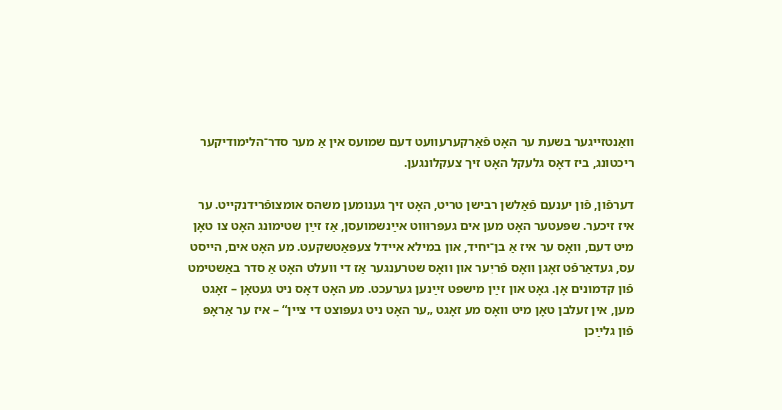וואַנטזייגער בשעת ער האָט פֿאַרקערעוועט דעם שמועס אין אַ מער סדר־הלימודיקער ריכטונג, ביז דאָס גלעקל האָט זיך צעקלונגען.

דערפֿון, פֿון יענעם פֿאַלשן רבישן טריט, האָט זיך גענומען משהס אומצופֿרידנקייט. ער איז זיכער. שפּעטער האָט מען אים געפּרוּווט אײַנשמועסן, אַז זײַן שטימונג האָט צו טאָן מיט דעם, וואָס ער איז אַ בן־יחיד, און במילא איידל צעפּאַטשקעט. מע האָט אים, הייסט עס, געדאַרפֿט זאָגן וואָס פֿריִער און וואָס שטרענגער אַז די וועלט האָט אַ סדר באַשטימט פֿון קדמונים אָן. גאָט און זײַן מישפּט זײַנען גערעכט. מע האָט דאָס ניט געטאָן – זאָגט מען, אין זעלבן טאָן מיט וואָס מע זאָגט „ער האָט ניט געפּוצט די ציין“ – איז ער אַראָפּ פֿון גלײַכן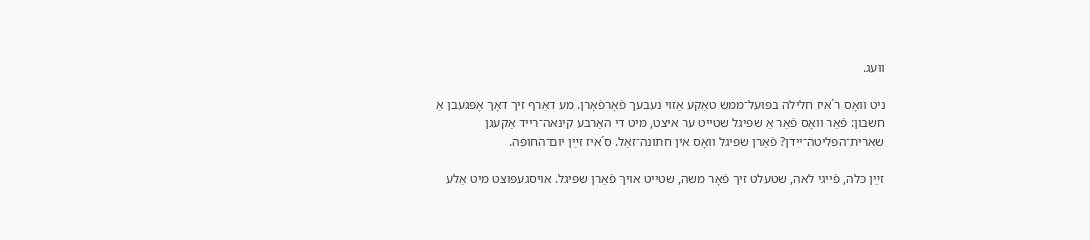וועג.

ניט וואָס ר´איז חלילה בפּועל־ממש טאַקע אַזוי נעבעך פֿאַרפֿאָרן. מע דאַרף זיך דאָך אָפּגעבן אַ חשבון: פֿאַר וואָס פֿאַר אַ שפּיגל שטייט ער איצט, מיט די האַרבע קינאה־רייד אַקעגן שארית־הפּליטה־ייִדן? פֿאַרן שפּיגל וואָס אין חתונה־זאַל. ס´איז זײַן יום־החופּה.

זײַן כּלה, פֿייגי לאה, שטעלט זיך פֿאָר משה, שטייט אויך פֿאַרן שפּיגל. אויסגעפּוצט מיט אַלע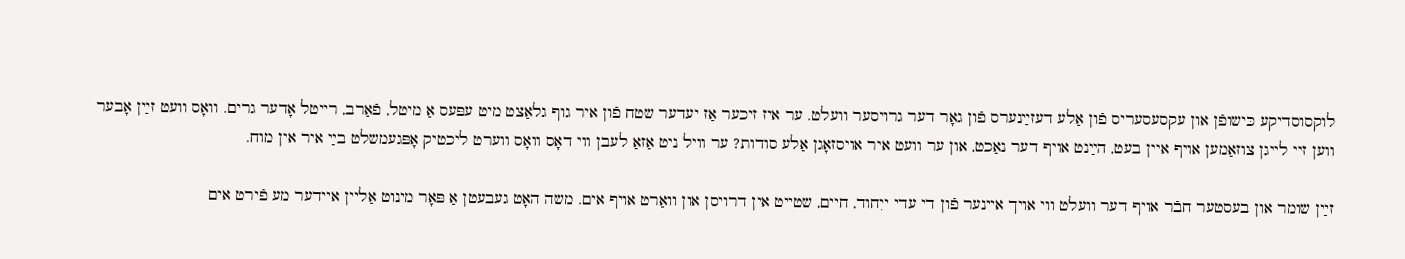לוקסוסדיקע כּישופֿן און עקסעסעריס פֿון אַלע דעזײַנערס פֿון גאָר דער גרויסער וועלט. ער איז זיכער אַז יעדער שטח פֿון איר גוף גלאַצט מיט עפּעס אַ מיטל, פֿאַרב, רייטל אָדער גרים. וואָס וועט זײַן אָבער ווען זיי לייגן צוזאַמען אויף איין בעט, הײַנט אויף דער נאַכט, און ער וועט איר אויסזאָגן אַלע סודות? ער וויל ניט אַזאַ לעבן ווי דאָס וואָס ווערט ליכטיק אָפּגעמשלט בײַ איר אין מוח.

זײַן שומר און בעסטער חבֿר אויף דער וועלט ווי אויך איינער פֿון די עדי ייִחוד, חיים, שטייט אין דרויסן און וואַרט אויף אים. משה האָט געבעטן אַ פּאָר מינוט אַליין איידער מע פֿירט אים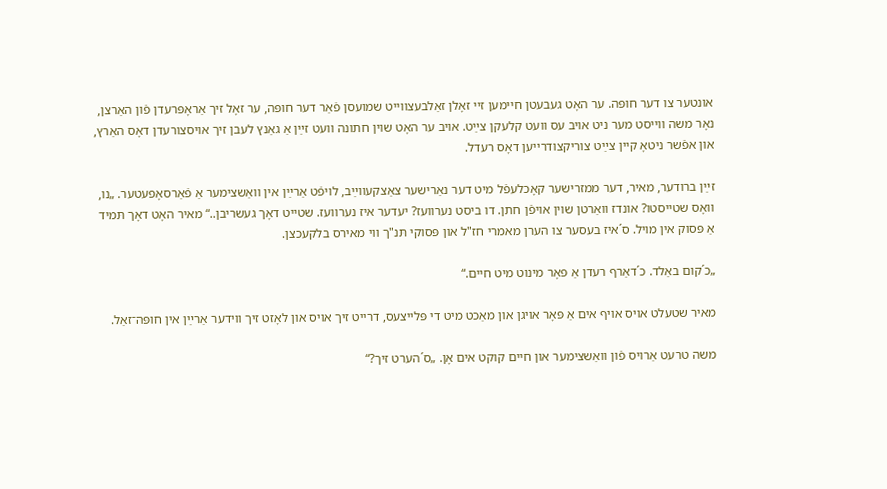אונטער צו דער חופּה. ער האָט געבעטן חיימען זיי זאָלן זאַלבעצווייט שמועסן פֿאַר דער חופּה, ער זאָל זיך אַראָפּרעדן פֿון האַרצן, נאָר משה ווייסט מער ניט אויב עס וועט קלעקן צײַט. אויב ער האָט שוין חתונה וועט זײַן אַ גאַנץ לעבן זיך אויסצורעדן דאָס האַרץ, און אפֿשר ניטאָ קיין צײַט צוריקצודרייען דאָס רעדל.

זײַן ברודער, מאיר, דער ממזרישער קאָכלעפֿל מיט דער נאַרישער צאַצקעווײַב, לויפֿט אַרײַן אין וואַשצימער אַ פֿאַרסאָפּעטער. „נו, וואָס שטייסטו? אונדז וואַרטן שוין אויפֿן חתן. דו ביסט נערוועז? יעדער איז נערוועז. שטייט דאָך געשריבן..“ מאיר האָט דאָך תּמיד אַ פּסוק אין מויל. ס´איז בעסער צו הערן מאמרי חז"ל און פּסוקי תּנ"ך ווי מאירס בלקעכצן.

„כ´קום באַלד. כ´דאַרף רעדן אַ פּאָר מינוט מיט חיים.“

מאיר שטעלט אויס אויף אים אַ פּאָר אויגן און מאַכט מיט די פּלייצעס, דרייט זיך אויס און לאָזט זיך ווידער אַרײַן אין חופּה־זאַל.

משה טרעט אַרויס פֿון וואַשצימער און חיים קוקט אים אָן. „ס´הערט זיך?“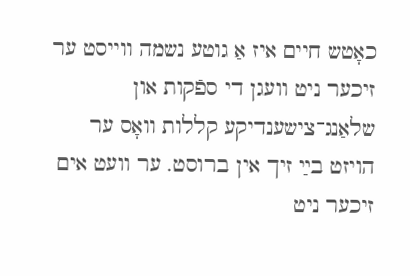כאָטש חיים איז אַ גוטע נשמה ווייסט ער זיכער ניט וועגן די ספֿקות און שלאַנג־צישענדיקע קללות וואָס ער הויזט בײַ זיך אין ברוסט. ער וועט אים זיכער ניט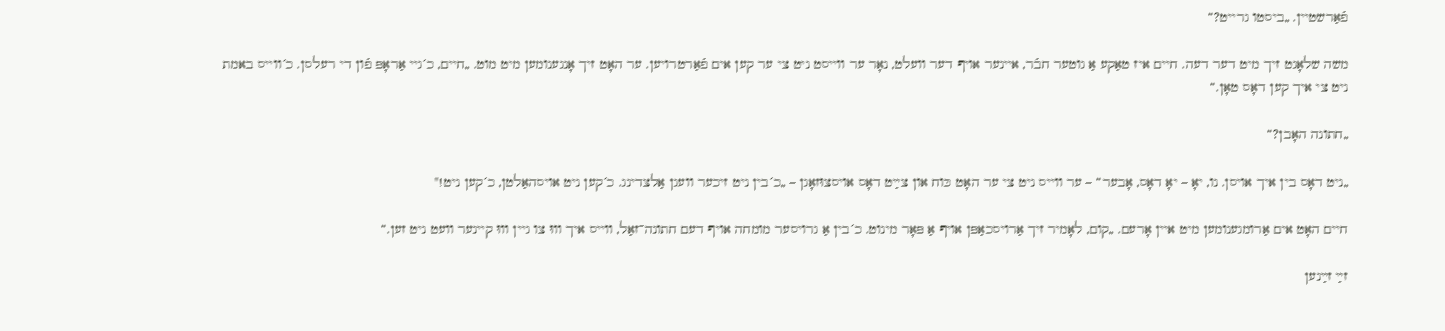פֿאַרשטיין. „ביסטו גרייט?“

משה שלאָגט זיך מיט דער דעה. חיים איז טאַקע אַ גוטער חבֿר, איינער אויף דער וועלט, נאָר ער ווייסט ניט צי ער קען אים פֿאַרטרויען. ער האָט זיך אָנגענומען מיט מוט. „חיים, כ´גיי אַראָפּ פֿון די רעלסן. כ´ווייס באמת ניט צי איך קען דאָס טאָן.“

„חתונה האָבן?“

„ניט דאָס בין איך אויסן. נו, יאָ – יאָ דאָס, אָבער“ – ער ווייס ניט צי ער האָט כּוח און צײַט דאָס אויסצוּזאָגן – „כ´בין ניט זיכער וועגן אַלצדינג. כ´קען ניט אויסהאַלטן, כ´קען ניט!"

חיים האָט אים אַרומגענומען מיט איין אָרעם. „קום, לאָמיר זיך אַרויסכאַפּן אויף אַ פּאָר מינוט. כ´בין אַ גרויסער מומחה אויף דעם חתונה־זאַל, ווייס איך וווּ צו גיין וווּ קיינער וועט ניט זען.“

זײַ זײַנען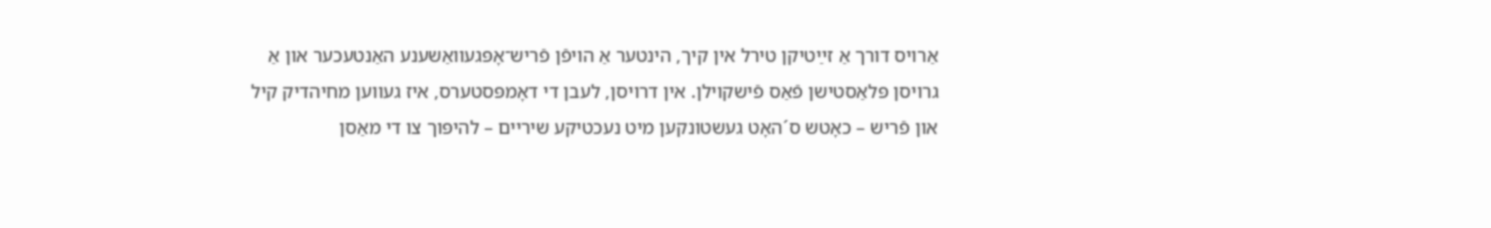אַרויס דורך אַ זײַטיקן טירל אין קיך, הינטער אַ הויפֿן פֿריש־אָפּגעוואַשענע האַנטעכער און אַ גרויסן פּלאַסטישן פֿאַס פֿישקוילן. אין דרויסן, לעבן די דאָמפּסטערס, איז געווען מחיהדיק קיל און פֿריש – כאָטש ס´האָט געשטונקען מיט נעכטיקע שיריים – להיפּוך צו די מאַסן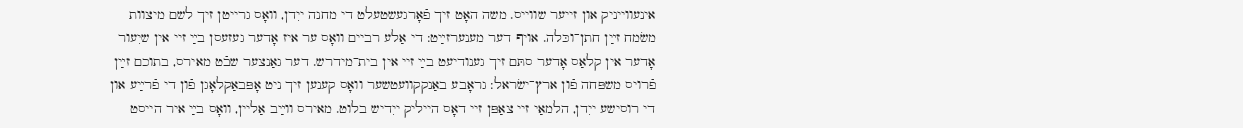אינעווייניק און זייער שווייס. משה האָט זיך פֿאָרגעשטעלט די מחנה ייִדן, וואָס גרייטן זיך לשם מיצוות משׂמח זײַן חתן־וכּלה. אויף דער מענערזײַט: די אַלע רביים וואָס ער איז אָדער געזעסן בײַ זיי אין שיִעור אָדער אין קלאַס אָדער סתּם זיך גענודיעט בײַ זיי אין בית־מידרש. דער גאַנצער שבֿט מאירס, בתוכם זײַן פֿרויס משפּחה פֿון ארץ־ישׂראל: גראָבע באַנקקוועטשער וואָס קענען זיך ניט אָפּבאַקלאָגן פֿון די פֿרײַע און די רוסישע ייִדן, הלמאַי זיי צאַפּן זיי דאָס הייליק ייִדיש בלוט. מאירס ווײַב אַליין, וואָס בײַ איר הייסט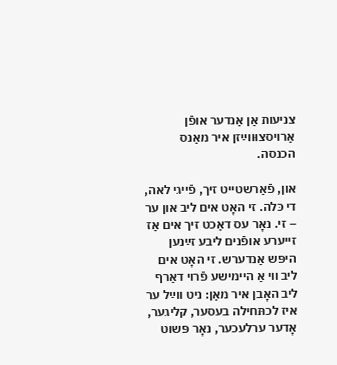צניעות אַן אַנדער אופֿן אַרויסצוּווײַזן איר מאַנס הכנסה.

און, פֿאַרשטייט זיך, פֿייגי לאה, די כּלה. זי האָט אים ליב און ער – זי. נאָר עס דאַכט זיך אים אַז זייערע אופֿנים ליבע זײַנען היפּש אַנדערש. זי האָט אים ליב ווי אַ היימישע פֿרוי דאַרף ליב האָבן איר מאַן: ניט ווײַל ער איז לכתּחילה בעסער, קליגער, אָדער ערלעכער, נאָר פּשוט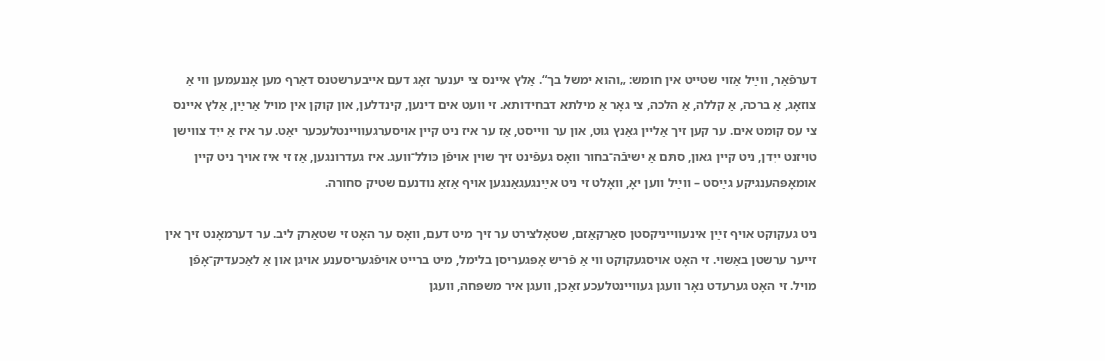דערפֿאַר, ווײַל אַזוי שטייט אין חומש: „והוא ימשל בך“. אַלץ איינס צי יענער זאָג דעם אייבערשטנס דאַרף מען אָננעמען ווי אַ צוזאָג, אַ ברכה, אַ קללה, אַ הלכה, צי גאָר אַ מילתא דבחידותא. זי וועט אים דינען, קינדלען, און קוקן אין מויל אַרײַן, אַלץ איינס צי עס קומט אים. ער קען זיך אַליין גאַנץ גוט, און ער ווייסט, אַז ער איז ניט קיין אויסערגעוויינטלעכער יאַט. ער איז אַ ייִד צווישן טויזנט ייִדן, ניט קיין גאון, סתּם אַ ישיבֿה־בחור וואָס געפֿינט זיך שוין אויפֿן כּולל־וועג. איז געדרונגען, אַז זי איז אויך ניט קיין אומאָפּהענגיקע גײַסט – ווײַל ווען יאָ, וואָלט זי ניט אײַנגעגאַנגען אויף אַזאַ נודנעם שטיק סחורה.

ניט געקוקט אויף זײַן אינעווייניקסטן סאַרקאַזם, שטאָלצירט ער זיך מיט דעם, וואָס ער האָט זי שטאַרק ליב. ער דערמאָנט זיך אין זייער ערשטן באַשוי. זי האָט אויסגעקוקט ווי אַ פֿריש אָפּגעריסן בלימל, מיט ברייט אויפֿגעריסענע אויגן און אַ לאַכעדיק־אָפֿן מויל. זי האָט גערעדט נאָר וועגן געוויינטלעכע זאַכן, וועגן איר משפּחה, וועגן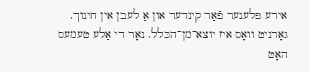אירע פּלענער פֿאַר קינדער און אַ לעבן אין חינוך. גאָרניט וואָס איז יוצא־מן־הכּלל. נאָר די אַלע טעמעס האָט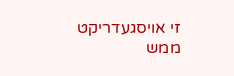זי אויסגעדריקט ממש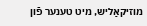מוזיקאַליש, מיט טענער פֿון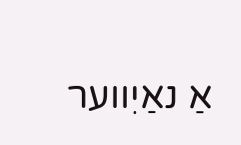אַ נאַיִווער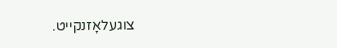צוגעלאָזנקייט.